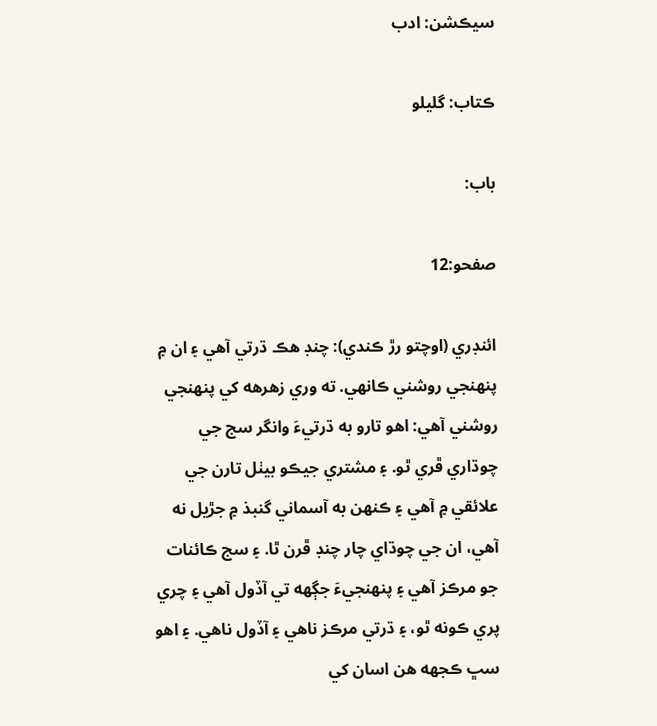سيڪشن: ادب

ڪتاب: گليلو

باب:

صفحو:12

ائنڊري (اوچتو رڙ ڪندي): چنڊ هڪ ڌرتي آهي ۽ ان ۾ پنهنجي روشني ڪانهي. ته وري زهرهه کي پنهنجي روشني آهي: اهو تارو به ڌرتيءَ وانگر سج جي چوڌاري ڦري ٿو. ۽ مشتري جيڪو بيٺل تارن جي علائقي ۾ آهي ۽ ڪنهن به آسماني گنبذ ۾ جڙيل نه آهي، ان جي چوڌاي چار چنڊ ڦرن ٿا. ۽ سج ڪائنات جو مرڪز آهي ۽ پنهنجيءَ جڳهه تي آڏول آهي ۽ چري پري ڪونه ٿو، ۽ ڌرتي مرڪز ناهي ۽ آڏول ناهي. ۽ اهو سڀ ڪجهه هن اسان کي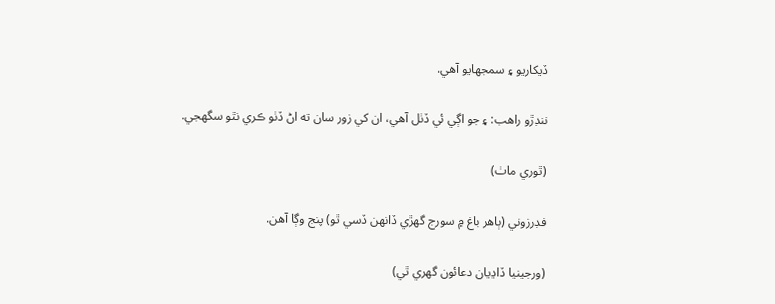ڏيکاريو ۽ سمجهايو آهي.

ننڊڙو راهب: ۽ جو اڳي ئي ڏٺل آهي، ان کي زور سان ته اڻ ڏٺو ڪري نٿو سگهجي.

(ٿوري ماٺ)

فڊرزوني (ٻاهر باغ ۾ سورج گهڙي ڏانهن ڏسي ٿو) پنج وڳا آهن.

(ورجينيا ڏاڍيان دعائون گهري ٿي)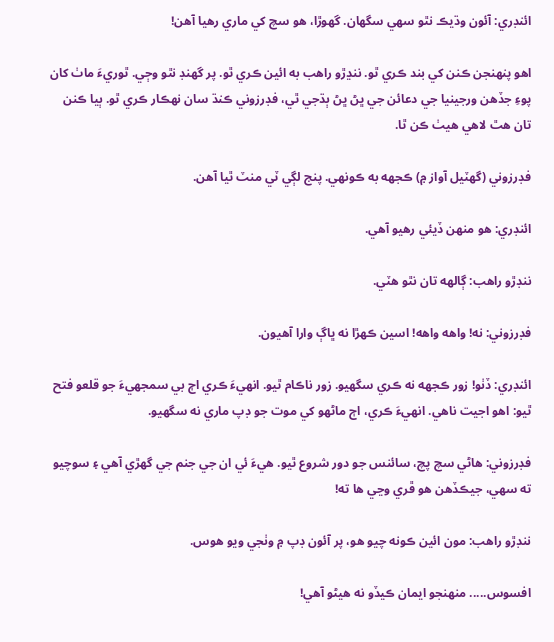ائنڊري: آئون وڌيڪ نٿو سهي سگهان. گهوڙا، هو سچ کي ماري رهيا آهن!

اهو پنهنجن ڪنن کي بند ڪري ٿو. ننڍڙو راهب به ائين ڪري ٿو. پر گهنڊ نٿو وڄي. ٿوريءَ ماٺ کان پوءِ جڏهن ورجينيا جي دعائن جي ڀڻ ڀڻ ٻڌجي ٿي، فڊرزوني ڪنڌ سان نهڪار ڪري ٿو. ٻيا ڪنن تان هٿ لاهي هيٺ ڪن ٿا.

فڊرزوني (گهٽيل آواز ۾) ڪجهه به ڪونهي. پنج لڳي ٽي منٽ ٿيا آهن.

ائنڊري: هو منهن ڏيئي رهيو آهي.

ننڊڙو راهب: ڳالهه تان نٿو هٽي.

فڊرزوني: نه! واهه واهه! اسين ڪهڙا نه ڀاڳ وارا آهيون.

ائنڊري: ڏٺو! زور ڪجهه نه ڪري سگهيو. زور ناڪام ٿيو. انهيءَ ڪري اڄ بي سمجهيءَ جو قلعو فتح ٿيو: اهو اجيت ناهي. انهيءَ ڪري، اڄ ماڻهو کي موت جو ڊپ ماري نه سگهيو.

فڊرزوني: هاڻي سچ پچ، سائنس جو دور شروع ٿيو. هيءَ ئي ان جي جنم جي گهڙي آهي ۽ سوچيو ته سهي، جيڪڏهن هو ڦري وڃي ها ته!

ننڊڙو راهب: مون ائين ڪونه چيو هو، پر آئون ڊپ ۾ وٺجي ويو هوس.

افسوس..... منهنجو ايمان ڪيڏو نه هيڻو آهي!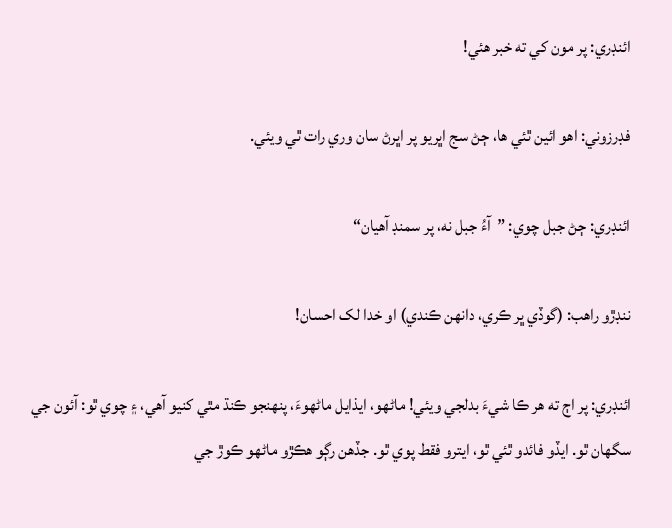ائنڊري: پر مون کي ته خبر هئي!

فڊرزوني: اهو ائين ٿئي ها، ڄڻ سج اڀريو پر اڀرڻ سان وري رات ٿي ويئي.

ائنڊري: ڄڻ جبل چوي: ”آءُ جبل نه، پر سمنڊ آهيان“

ننڊڙو راهب: (گوڏي ڀر ڪري، دانهن ڪندي) او خدا لک احسان!

ائنڊري: پر اڄ ته هر ڪا شيءَ بدلجي ويئي! ماڻهو، ايذايل ماڻهوءَ، پنهنجو ڪنڌ مٿي کنيو آهي، ۽ چوي ٿو: آئون جي سگهان ٿو. ايڏو فائدو ٿئي ٿو، ايترو فقط پوي ٿو. جڏهن رڳو هڪڙو ماڻهو ڪوڙ جي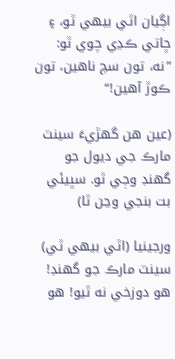اڳيان اٿي بيهي ٿو، ۽ ڇاتي ڪڍي چوي ٿو: ”نه، تون سچ ناهين، تون ڪوڙ آهين!“

(عين هن گهڙيءَ سينٽ مارڪ جي ديول جو گهنڊ وڄي ٿو. سڀيئي بت بنجي وڃن ٿا)

ورجينيا (اٿي بيهي ٿي) سينٽ مارڪ جو گهنڊ! هو دوزخي نه ٿيو! هو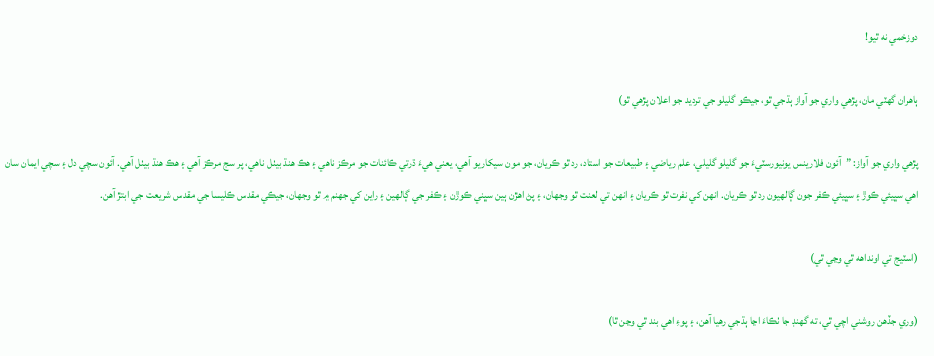دوزخمي نه ٿيو!

ٻاهران گهٽي مان، پڙهي واري جو آواز ٻڌجي ٿو، جيڪو گليلو جي ترديد جو اعلان پڙهي ٿو)

پڙهي واري جو آواز: ”آئون فلارينس يونيورسٽيءَ جو گليلو گليلي، علم رياضي ۽ طبيعات جو استاد، رد ٿو ڪريان، جو مون سيکاريو آهي، يعني هيءَ ڌرتي ڪائنات جو مرڪز ناهي ۽ هڪ هنڌ بيٺل ناهي، پر سج مرڪز آهي ۽ هڪ هنڌ بيٺل آهي. آئون سچي دل ۽ سچي ايمان سان اهي سڀيئي ڪوڙ ۽ سڀيئي ڪفر جون ڳالهيون رد ٿو ڪريان. انهن کي نفرت ٿو ڪريان ۽ انهن تي لعنت ٿو وجهان، ۽ پڻ اهڙن ٻين سڀني ڪوڙن ۽ ڪفر جي ڳالهين ۽ راين کي جهنم ۾ ٿو وجهان، جيڪي مقدس ڪليسا جي مقدس شريعت جي ابتڙ آهن.

(اسٽيج تي اونداهه ٿي وڃي ٿي)

(وري جڏهن روشني اچي ٿي، ته گهنڊ جا ٺڪاءَ اڃا ٻڌجي رهيا آهن، ۽ پوءِ اهي بند ٿي وڃن ٿا)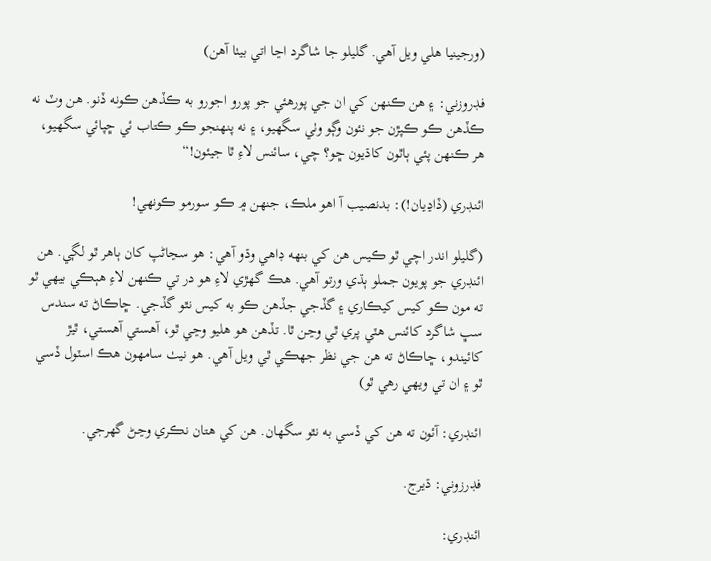(ورجينيا هلي ويل آهي. گليلو جا شاگرد اڃا اتي بيٺا آهن)

فڊروزني: ۽ هن ڪنهن کي ان جي پورهئي جو پورو اجورو به ڪڏهن ڪونه ڏنو. هن وٽ نه ڪڏهن ڪو ڪپڙن جو نئون وڳو وٺي سگهيو، ۽ نه پنهنجو ڪو ڪتاب ئي ڇپائي سگهيو، هر ڪنهن پئي ٻاٿون کاڌيون ڇو؟ چي، سائنس لاءِ ٿا جيئون!“

ائنڊري (ڏاڍيان!): بدنصيب آ اهو ملڪ، جنهن ۾ ڪو سورمو ڪونهي!

(گليلو اندر اچي ٿو ڪيس هن کي بنهه ڊاهي وڌو آهي: هو سڃاڻپ کان ٻاهر ٿو لڳي. هن ائنڊري جو پويون جملو ٻڌي ورتو آهي. هڪ گهڙي لاءِ هو در تي ڪنهن لاءِ هٻڪي بيهي ٿو ته مون ڪو کيس کيڪاري ۽ گڏجي جڏهن ڪو به کيس نٿو گڏجي. ڇاڪاڻ ته سندس سڀ شاگرد کائنس هٽي پري ٿي وڃن ٿا. تڏهن هو هليو وڃي ٿو، آهستي آهستي، ٿيڙ کائيندو، ڇاڪاڻ ته هن جي نظر جهڪي ٿي ويل آهي. هو نيٺ سامهون هڪ اسٽول ڏسي ٿو ۽ ان تي ويهي رهي ٿو)

ائنڊري: آئون ته هن کي ڏسي به نٿو سگهان. هن کي هتان نڪري وڃڻ گهرجي.

فڊرزوني: ڌيرج.

ائنڊري: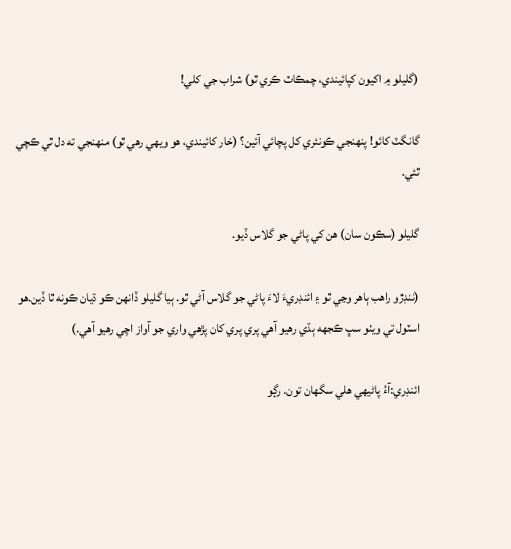(گليلو ۾ اکيون کپائيندي، چمڪاٽ ڪري ٿو) شراب جي کلي!

گانگٽ کائو! پنهنجي ڪونئري کل پچائي آئين؟ (خار کائيندي، هو ويهي رهي ٿو) منهنجي ته دل ٿي ڪچي ٿئي.

گليلو (سڪون سان) هن کي پاڻي جو گلاس ڏيو.

(ننڊڙو راهب ٻاهر وڃي ٿو ۽ ائنڊريءَ لاءَ پاڻي جو گلاس آڻي ٿو. ٻيا گليلو ڏانهن ڪو ڌيان ڪونه ٿا ڏين.هو اسٽول تي ويٺو سڀ ڪجهه ٻڌي رهيو آهي پري پري کان پڙهي واري جو آواز اچي رهيو آهي.)

ائنڊري:آءُ پاڻيهي هلي سگهان تون. رڳو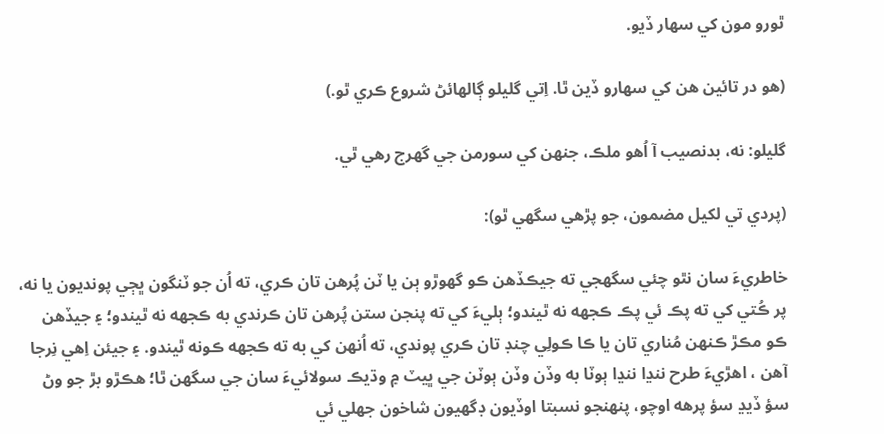ٿورو مون کي سهار ڏيو.

(هو در تائين هن کي سهارو ڏين ٿا. اِتي گليلو ڳالهائڻ شروع ڪري ٿو.)

گليلو: نه، بدنصيب آ اُهو ملڪ، جنهن کي سورمن جي گهرج رهي ٿي.

(پردي تي لکيل مضمون، جو پڙهي سگهي ٿو):

خاطريءَ سان نٿو چئي سگهجي ته جيڪڏهن ڪو گهوڙو ٻن يا ٽن پُرهن تان ڪري، ته اُن جو ٽنگون ڀڄي پونديون يا نه، پر ڪُتي کي ته پڪ ئي پڪ ڪجهه نه ٿيندو؛ ٻليءَ کي ته پنجن ستن پُرهن تان ڪرندي به ڪجهه نه ٿيندو؛ ۽ جيڏهن ڪو مڪڙ ڪنهن مُناري تان يا ڪا ڪولِي چنڊ تان ڪري پوندي، ته اُنهن کي به ته ڪجهه ڪونه ٿيندو. ۽ جيئن اِهي نِرجا آهن ، اهڙيءَ طرح ننڍا ننڍا ٻوٽا به وڏن وڏن ٻوٽن جي ڀيٽ ۾ وڌيڪ سولائيءَ سان جي سگهن ٿا؛ هڪڙو بڙ جو وڻ سؤ ڏيڍ سؤ پرهه اوچو، پنهنجو نسبتا اوڏيون ڊگهيون شاخون جهلي ئي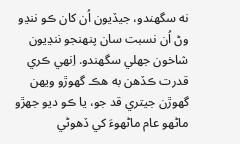نه سگهندو، جيڏيون اُن کان ڪو ننڍو وڻ اُن نسبت سان پنهنجو ننڍيون شاخون جهلي سگهندو. اِنهي ڪري قدرت ڪڏهن به هڪ گهوڙو ويهن گهوڙن جيتري قد جو، يا ڪو ديو جهڙو ماڻهو عام ماڻهوءَ کي ڏهوڻي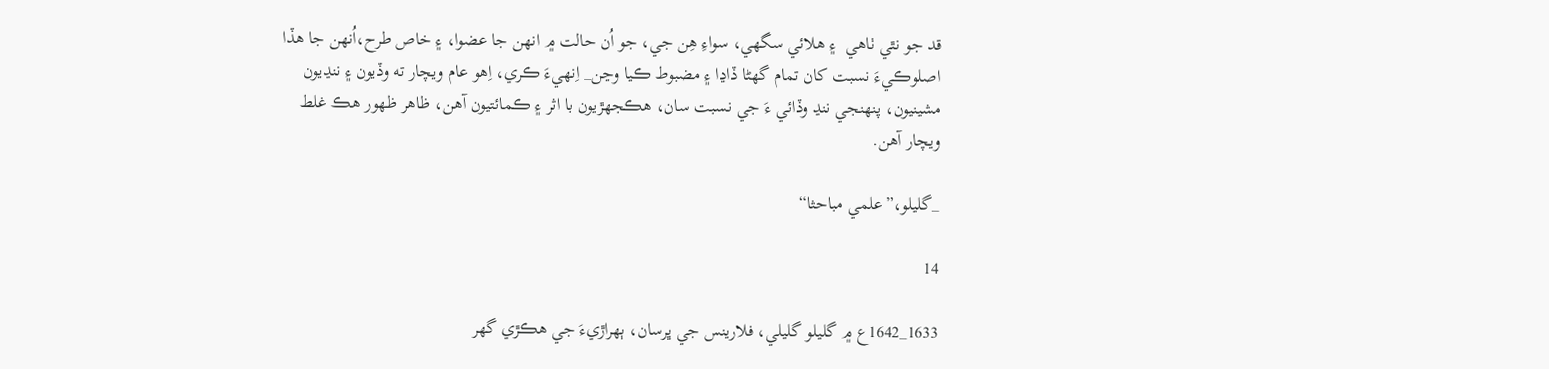قد جو نٿي ٺاهي  ۽ هلائي سگهي، سواءِ هِن جي، جو اُن حالت ۾ انهن جا عضوا، ۽ خاص طرح،اُنهن جا هڏا اصلوڪيءَ نسبت کان تمام گهڻا ڏاڍا ۽ مضبوط ڪيا وڃن_ اِنهيءَ ڪري، اِهو عام ويچار ته وڏيون ۽ ننڍيون مشينيون، پنهنجي ننڍ وڏائي ءَ جي نسبت سان، هڪجهڙيون با اثر ۽ ڪمائتيون آهن، ظاهر ظهور هڪ غلط ويچار آهن.

_گليلو،”علمي مباحثا“

14

1633_1642ع ۾ گليلو گليلي، فلارينس جي ڀرسان، ٻهراڙيءَ جي هڪڙي گهر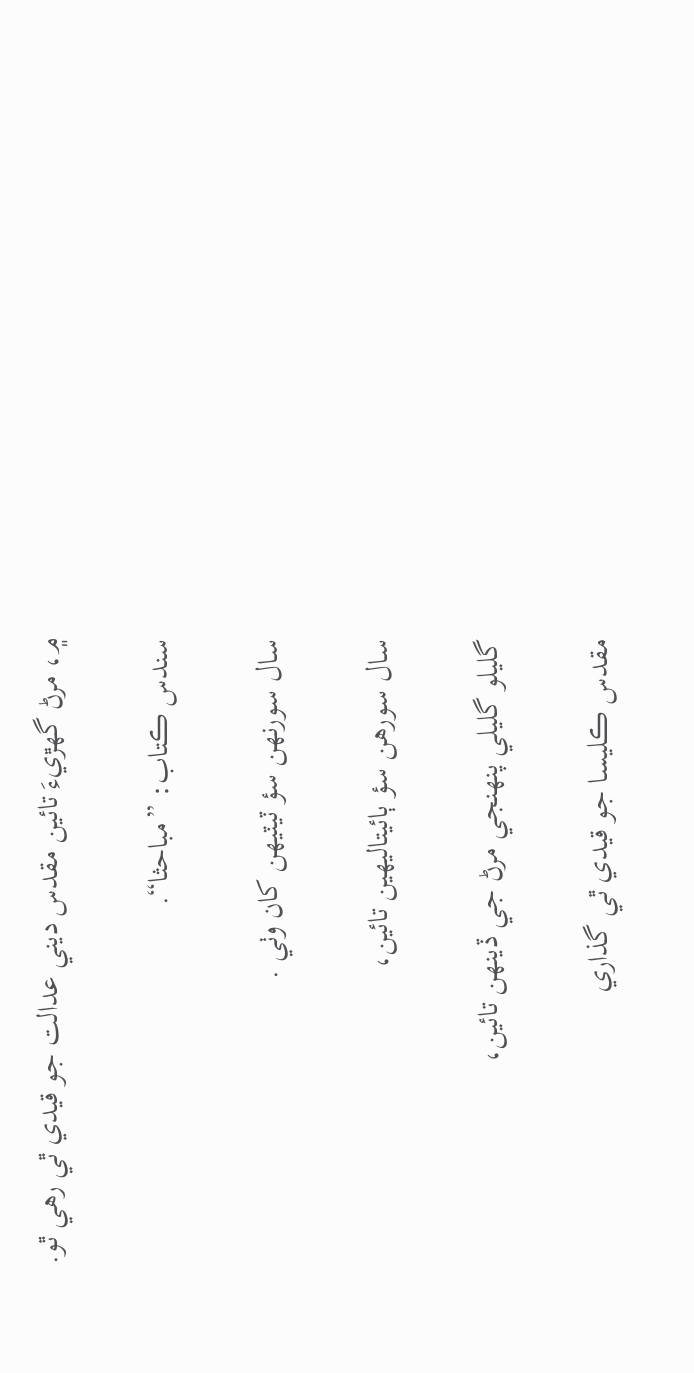۾، مرڻ گهڙيءَ تائين مقدس ديني عدالت جو قيدي ٿي رهي ٿو.

سندس ڪتاب: ”مباحثا“.

سال سورنهن سؤ ٽيٽيهن کان وٺي .

سال سورهن سؤ ٻائيتاليهين تائين،

گليلو گليلي پنهنجي مرڻ جي ڏينهن تائين،

مقدس ڪليسا جو قيدي ٿي گذاري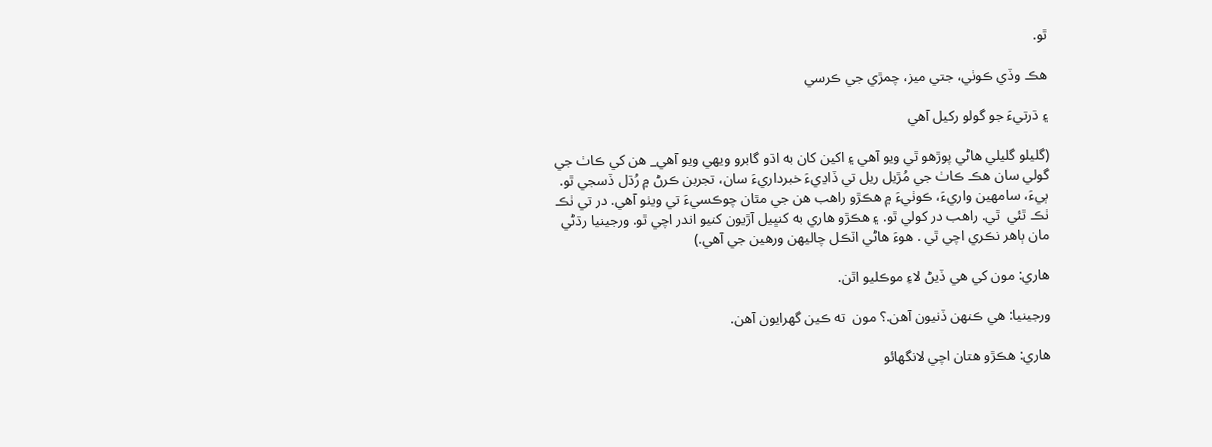ٿو.

هڪ وڏي ڪوٺي، جتي ميز، چمڙي جي ڪرسي

۽ ڌرتيءَ جو گولو رکيل آهي

(گليلو گليلي هاڻي پوڙهو ٿي ويو آهي ۽ اکين کان به اڌو گابرو ويهي ويو آهي_ هن کي ڪاٺ جي گولي سان هڪ ڪاٺ جي مُڙيل ريل تي ڏاڍيءَ خبرداريءَ سان، تجربن ڪرڻ ۾ رُڌل ڏسجي ٿو. ٻيءَ، سامهين واريءَ، ڪوٺيءَ ۾ هڪڙو راهب هن جي مٿان چوڪسيءَ تي ويٺو آهي. در تي ٺڪ ٺڪ ٿئي  ٿي. راهب در کولي ٿو. ۽ هڪڙو هاري به کنڀيل آڙيون کنيو اندر اچي ٿو. ورجينيا رڌڻي مان ٻاهر نڪري اچي ٿي . هوءَ هاڻي اٽڪل چاليهن ورهين جي آهي.)

هاري: مون کي هي ڏيڻ لاءِ موڪليو اٿن.

ورجينيا: هي ڪنهن ڏنيون آهن.؟ مون  ته ڪين گهرايون آهن.

هاري: هڪڙو هتان اچي لانگهائو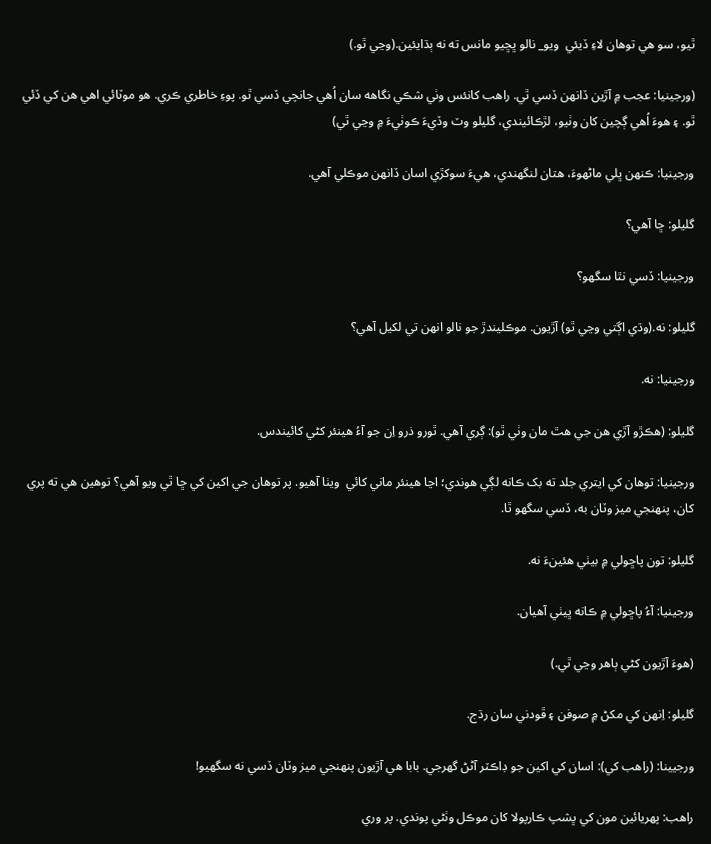ٿيو، سو هي توهان لاءِ ڏيئي  ويو_ نالو ڀڇيو مانس ته نه ٻڌايئين.(وڃي ٿو.)

(ورجينيا: عجب ۾ آڙين ڏانهن ڏسي ٿي. راهب کانئس وٺي شڪي نگاهه سان اُهي جانچي ڏسي ٿو. پوءِ خاطري ڪري. هو موٽائي اهي هن کي ڏئي ٿو. ۽ هوءَ اُهي ڳچين کان وٺيو، لڙڪائيندي، گليلو وٽ وڏيءَ ڪوٺيءَ ۾ وڃي ٿي)

ورجينيا: ڪنهن ڀلي ماڻهوءَ، هتان لنگهندي، هيءَ سوکڙي اسان ڏانهن موڪلي آهي.

گليلو: ڇا آهي؟

ورجينيا: ڏسي نٿا سگهو؟

گليلو: نه.(وڌي اڳتي وڃي ٿو) آڙيون. موڪليندڙ جو نالو انهن تي لکيل آهي؟

ورجينيا: نه.

گليلو: (هڪڙو آڙي هن جي هٿ مان وٺي ٿو): ڳري آهي. ٿورو ذرو اِن جو آءُ هينئر کڻي کائيندس.

ورجينيا: توهان کي ايتري جلد ته بک ڪانه لڳي هوندي؛ اڃا هينئر ماني کائي  ويٺا آهيو. پر توهان جي اکين کي ڇا ٿي ويو آهي؟ توهين هي ته پري کان، پنهنجي ميز وٽان به، ڏسي سگهو ٿا.

گليلو: تون پاڇولي ۾ بيٺي هئينءَ نه.

ورجينيا: آءُ پاڇولي ۾ ڪانه ڀيٺي آهيان.

(هوءَ آڙيون کڻي ٻاهر وڃي ٿي.)

گليلو: اِنهن کي مکڻ ۾ صوفن ۽ ڦودني سان رڌج.

ورجيينا: (راهب کي): اسان کي اکين جو ڊاڪٽر آڻڻ گهرجي. بابا هي آڙيون پنهنجي ميز وٽان ڏسي نه سگهيو!

راهب: پهريائين مون کي ڀشپ ڪارپولا کان موڪل وٺڻي پوندي. پر وري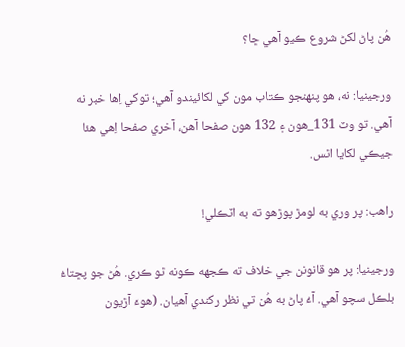هُن پاڻ لکڻ شروع ڪيو آهي ڇا؟

ورجينيا: نه، هو پنهنجو ڪتاب مون کي لکائيندو آهي؛ توکي اِها خبر نه آهي. تو وٽ 131_هون ۽ 132 هون صفحا آهن، آخري صفحا اِهي هئا جيڪي لکايا اٿس.

راهب: پر وري به لومڙ پوڙهو ته به اٽڪلي!

ورجينيا: پر هو قانونن جي خلاف ته ڪجهه ڪونه ٿو ڪري. هُڻ جو پڇتاءُ بلڪل سچو آهي. آءُ پاڻ به هُن تي نظر رکندي آهيان. (هوءَ آڙيون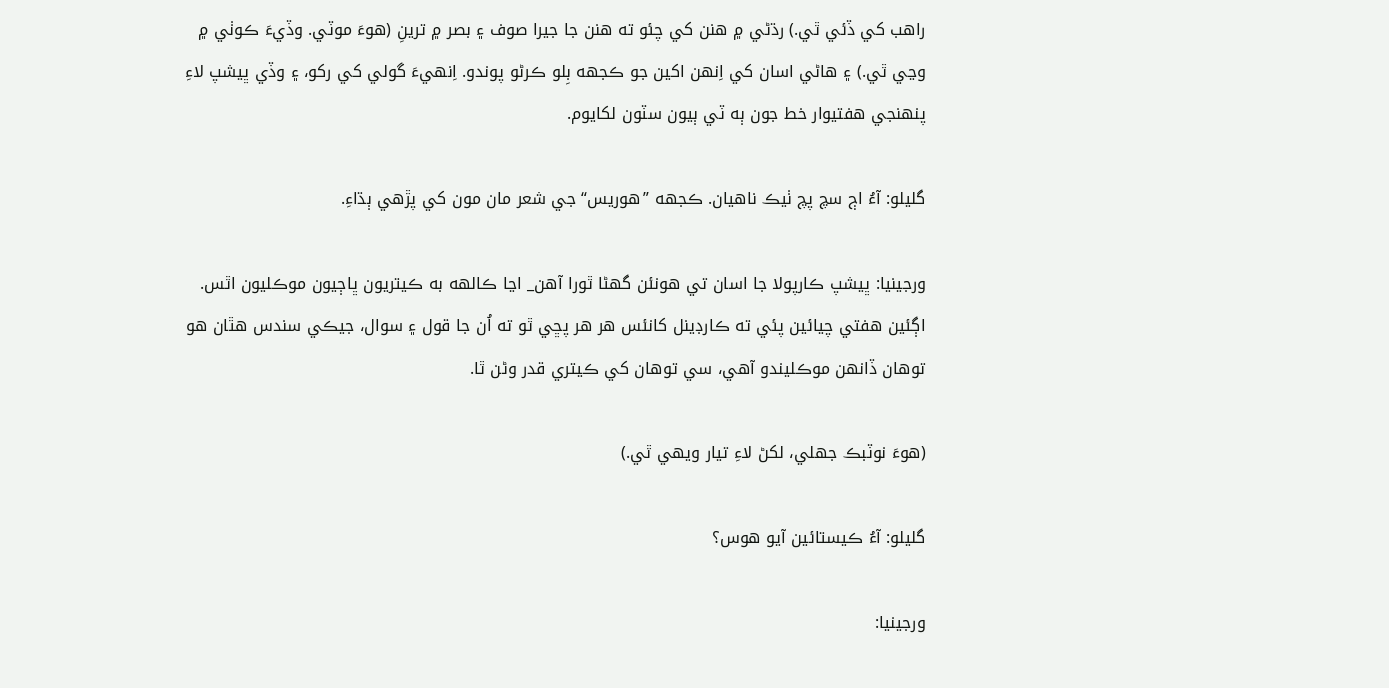راهب کي ڏئي ٿي.) رڌڻي ۾ هنن کي چئو ته هنن جا جيرا صوف ۽ بصر ۾ ترينِ (هوءَ موٽي. وڏيءَ ڪوٺي ۾ وڃي ٿي.) ۽ هاڻي اسان کي اِنهن اکين جو ڪجهه بِلو ڪرڻو پوندو. اِنهيءَ گولي کي رکو، ۽ وڏي ڀيشپ لاءِ پنهنجي هفتيوار خط جون ٻه ٽي ٻيون سٽون لکايوم.

گليلو: آءُ اڄ سچ پچ ٺيڪ ناهيان. ڪجهه ”هوريس“ جي شعر مان مون کي پڙهي ٻڌاءِ.

ورجينيا: ڀيشپ ڪارپولا جا اسان تي هونئن گهڻا ٿورا آهن_ اڃا ڪالهه به ڪيتريون ڀاڄيون موڪليون اٿس. اڳئين هفتي چيائين پئي ته ڪارڊينل کانئس هر هر پڇي ٿو ته اُن جا قول ۽ سوال، جيڪي سندس هٿان هو توهان ڏانهن موڪليندو آهي، سي توهان کي ڪيتري قدر وڻن ٿا.

(هوءَ نوٽبڪ جهلي، لکڻ لاءِ تيار ويهي ٿي.)

گليلو: آءُ ڪيستائين آيو هوس؟

ورجينيا: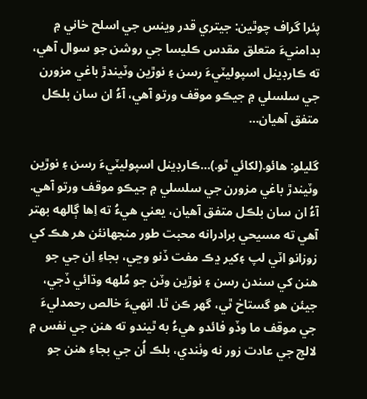پئرا گراف چوٿين: جيتري قدر وينس جي اسلح خاني ۾ بدامنيءَ متعلق مقدس ڪليسا جي روشن جو سوال آهي، ته ڪارڊينل اسپوليٽيءَ رسن ۽ نوڙين وٽيندڙ باغي مزورن جي سلسلي ۾ جيڪو موقف ورتو آهي، آءُ ان سان بلڪل متفق آهيان…

گليلو: هائو.(لکائي ٿو.)…ڪارڊينل اسپوليٽيءَ رسن ۽ نوڙين وٽيندڙ باغي مزورن جي سلسلي ۾ جيڪو موقف ورتو آهي. آءُ ان سان بلڪل متفق آهيان، يعني هيءُ ته اِها ڳالهه بهتر آهي ته مسيحي برادرانه محبت طور منجهانئن هر هڪ کي زوزانو اٽي لپ ۽کير ڍڪ مفت ڏنو وڃي، بجاءِ اِن جي جو هنن کي سندن رسن ۽ نوڙين وٽن جو مُلهه وڌائي ڏجي، جيئن هو گستاخ ٿي، گهر ڪن ٿا. انهيءَ خالص رحمدليءَ جي موقف ما وڏو فائدو هيءُ به ٿيندو ته هنن جي نفس ۾ لالچ جي عادت زور نه وٺندي، بلڪ اُن جي بجاءِ هنن جو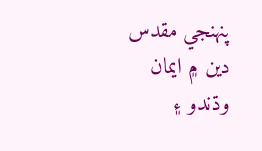پنهنجي مقدس دين ۾ ايمان وڌندو ۽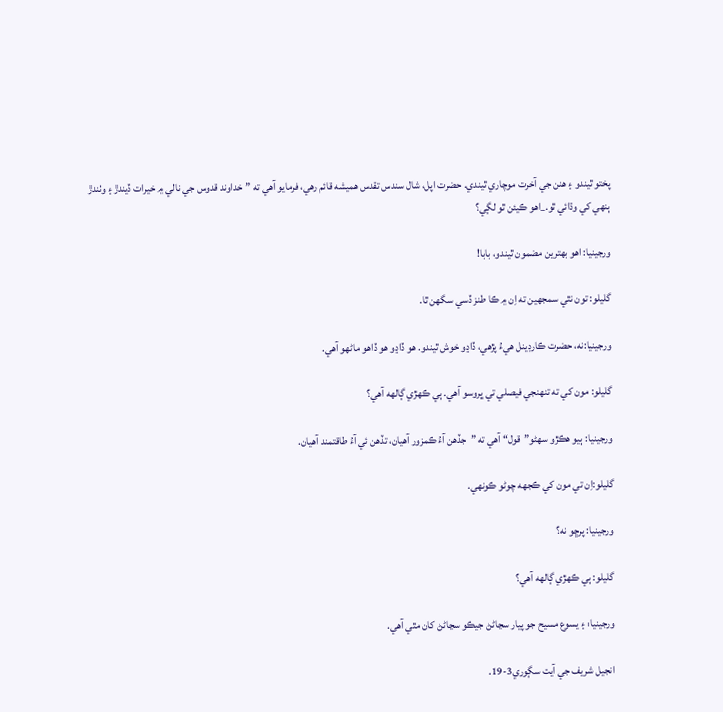پختو ٿيندو ۽ هنن جي آخرت موچاري ٿيندي. حضرت اپل، شال سندس تقدس هميشه قائم رهي، فرمايو آهي ته ”خداوند قدوس جي نالي ۾ خيرات ڏيندڙ ۽ وٺندڙ ٻنهي کي وڌائي ٿو._اهو ڪيئن ٿو لڳي؟

ورجينيا: اهو بهترين مضمون ٿيندو، بابا!

گليلو: تون نٿي سمجهين ته اِن ۾ ڪا طنز ڏسي سگهن ٿا.

ورجينيا:نه، حضرت ڪارڊينل هيءُ پڙهي، ڏاڍو خوش ٿيندو. هو ڏاڍو هو ڏاهو ماڻهو آهي.

گليلو: مون کي ته تنهنجي فيصلي تي ڀروسو آهي. ٻي ڪهڙي ڳالهه آهي؟

ورجينيا: ٻيو هڪڙو سهڻو”قول“ آهي ته ”جڏهن آءُ ڪمزور آهيان، تڏهن ئي آءُ طاقتمند آهيان.

گليلو:اِن تي مون کي ڪجهه چوڻو ڪونهي.

ورجينيا: پرڇو نه؟

گليلو: ٻي ڪهڙي ڳالهه آهي؟

ورجينيا: ۽ يسوع مسيح جو پيار سڃاڻڻ جيڪو سڃاڻڻ کان مٿي آهي.

انجيل شريف جي آيت سڳوري3-19.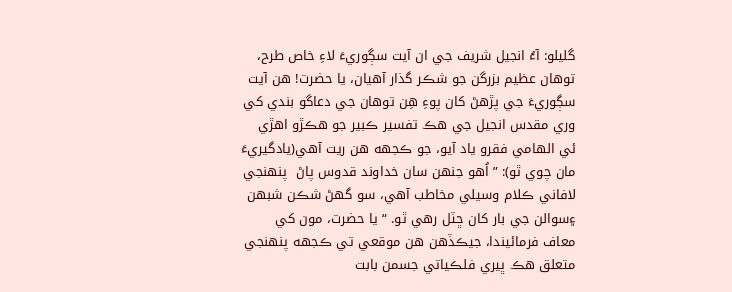گليلو: آءُ انجيل شريف جي ان آيت سڳوريءَ لاءِ خاص طرح، توهان عظيم بزرگن جو شڪر گذار آهيان، يا حضرت! هن آيت سڳوريءَ جي پڙهڻ کان پوءِ هِن توهان جي دعاگو بندي کي وري مقدس انجيل جي هڪ تفسير ڪبير جو هڪڙو اهڙي ئي الهامي فقرو ياد آيو، جو ڪجهه هن ريت آهي(يادگيريءَ مان چوي ٿو): ”اُهو جنهن سان خداوند قدوس پاڻ  پنهنجي لافاني ڪلام وسيلي مخاطب آهي، سو گهڻ شڪن شبهن ۽سوالن جي بار کان ڇٽل رهي ٿو. “ يا حضرت، مون کي معاف فرمائيندا، جيڪڏهن هن موقعي تي ڪجهه پنهنجي متعلق هڪ ڀيري فلڪياتي جسمن بابت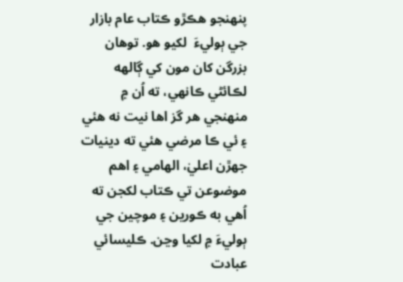پنهنجو هڪڙو ڪتاب عام بازار جي ٻوليءَ  لکيو هو. توهان بزرگن کان مون کي ڳالهه لڪائڻي ڪانهي، ته اُن ۾ منهنجي هر گز اها نيت نه هئي ۽ ئي ڪا مرضي هئي ته دينيات جهڙن اعليٰ، الهامي ۽ اهم موضوعن تي ڪتاب لکجن ته اُهي به ڪورين ۽ موچين جي ٻوليءَ ۾ لکيا وڃن. ڪليسائي عبادت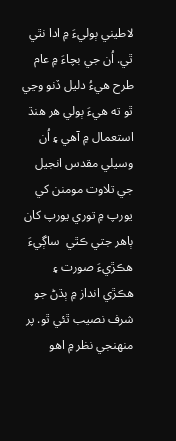لاطيني ٻوليءَ ۾ ادا نٿي ٿي. اُن جي بچاءَ ۾ عام طرح هيءُ دليل ڏنو وڃي ٿو ته هيءَ ٻولي هر هنڌ  استعمال ۾ آهي ۽ اُن وسيلي مقدس انجيل جي تلاوت مومنن کي يورپ ۾ توري يورپ کان ٻاهر جتي ڪٿي  ساڳيءَ هڪڙيءَ صورت ۽ هڪڙي انداز ۾ ٻڌڻ جو شرف نصيب ٿئي ٿو. پر منهنجي نظر ۾ اهو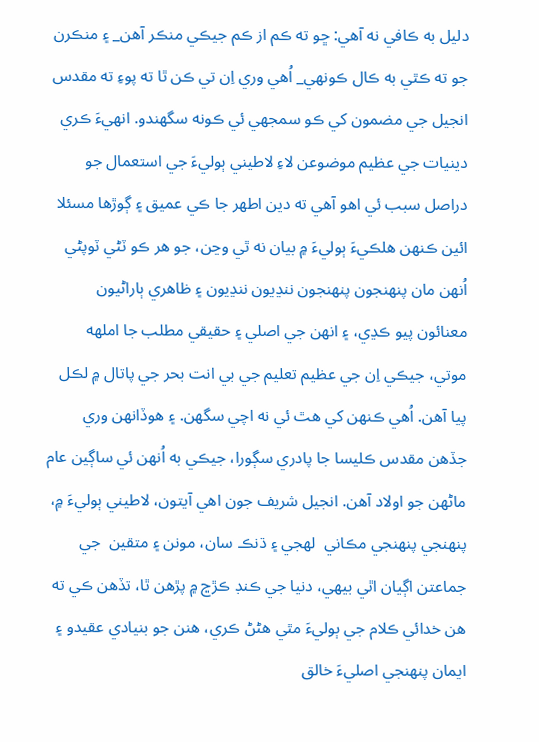دليل به ڪافي نه آهي: ڇو ته ڪم از ڪم جيڪي منڪر آهن_ ۽ منڪرن جو ته ڪٿي به ڪال ڪونهي_ اُهي وري اِن تي ڪن ٿا ته پوءِ ته مقدس انجيل جي مضمون کي ڪو سمجهي ئي ڪونه سگهندو. انهيءَ ڪري دينيات جي عظيم موضوعن لاءِ لاطيني ٻوليءَ جي استعمال جو دراصل سبب ئي اهو آهي ته دين اطهر جا ڪي عميق ۽ ڳوڙها مسئلا ائين ڪنهن هلڪيءَ ٻوليءَ ۾ بيان نه ٿي وڃن، جو هر ڪو ٽڻي ٽوپڻي  اُنهن مان پنهنجون پنهنجون ننڍيون ننڍيون ۽ ظاهري ٻاراڻيون معنائون پيو ڪڍي، ۽ انهن جي اصلي ۽ حقيقي مطلب جا املهه موتي، جيڪي اِن جي عظيم تعليم جي بي انت بحر جي پاتال ۾ لڪل پيا آهن. اُهي ڪنهن کي هٿ ئي نه اچي سگهن. ۽ هوڏانهن وري جڏهن مقدس ڪليسا جا پادري سڳورا، جيڪي به اُنهن ئي ساڳين عام ماڻهن جو اولاد آهن. انجيل شريف جون اهي آيتون، لاطيني ٻوليءَ ۾، پنهنجي پنهنجي مڪاني  لهجي ۽ ڌنڪ سان، مونن ۽ متقين  جي جماعتن اڳيان اٿي بيهي، دنيا جي ڪنڊ ڪڙڇ ۾ پڙهن ٿا، تڏهن ڪي ته هن خدائي ڪلام جي ٻوليءَ مٿي هڻڻ ڪري، هنن جو بنيادي عقيدو ۽ ايمان پنهنجي اصليءَ خالق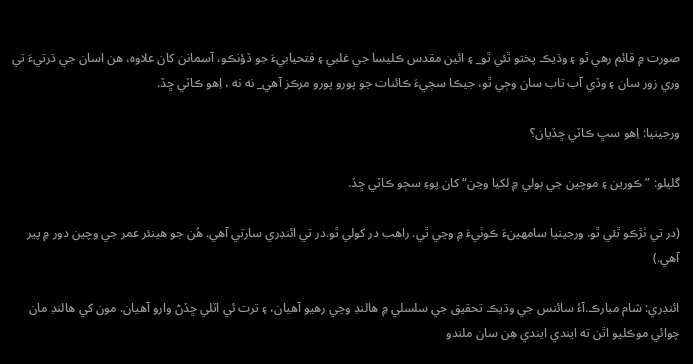صورت ۾ قائم رهي ٿو ۽ وڌيڪ پختو ٿئي ٿو_ ۽ ائين مقدس ڪليسا جي غلبي ۽ فتحيابيءَ جو ڏؤنڪو، آسمانن کان علاوه، هن اسان جي ڌرتيءَ تي وري زور سان ۽ وڏي آب تاب سان وڄي ٿو، جيڪا سڄيءَ ڪائنات جو پورو پورو مرڪز آهي_ نه نه ، اِهو ڪاٽي ڇڏ.

ورجينيا: اِهو سڀ ڪاٽي ڇڏيان؟

گليلو: ”ڪورين ۽ موچين جي ٻولي ۾ لکيا وڃن“کان پوءِ سڄو ڪاٽي ڇڏ.

(در تي ٺڙڪو ٿئي ٿو. ورجينيا سامهينءَ ڪوٺيءَ ۾ وڃي ٿي. راهب در کولي ٿو.در تي ائنڊري سارتي آهي. هُن جو هينئر عمر جي وچين دور ۾ پير آهي.)

ائنڊري: شام مبارڪ.آءُ سائنس جي وڌيڪ تحقيق جي سلسلي ۾ هالنڊ وڃي رهيو آهيان، ۽ ترت ئي اٽلي ڇڏڻ وارو آهيان. مون کي هالنڊ مان چوائي موڪليو اٿن ته ايندي ايندي هِن سان ملندو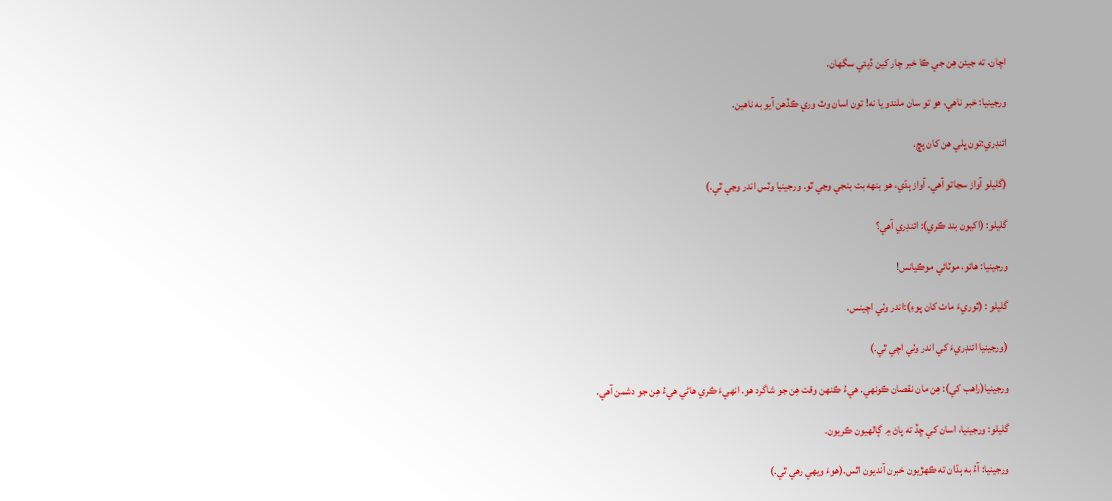اچان، ته جيئن هِن جي ڪا خبر چار کين ڏيئي سگهان.

ورجينيا: خبر ناهي، هو تو سان ملندو يا نه! تون اسان وٽ وري ڪڏهن آيو به ناهين.

ائنڊري:تون ڀلي هن کان پڇ.

(گليلو آواز سڃاتو آهي. آواز ٻڌي، هو بنهه بت بنجي وڃي ٿو. ورجينيا وٽس اندر وڃي ٿي.)

گليلو: (اکيون بند ڪري): ائنڊري آهي؟

ورجينيا: هائو، موٽائي موڪيانس!

گليلو : (ٿوريءَ ماٺ کان پوءِ):اندر وٺي اچينس.

(ورجينيا ائنڊريءَ کي اندر وٺي اچي ٿي.)

ورجينيا(راهب کي): هِن مان نقصان ڪونهي. هيءُ ڪنهن وقت هِن جو شاگرد هو. انهيءَ ڪري هاڻي هيءُ هِن جو دشمن آهي.

گليلو: ورجينيا، اسان کي ڇڏ ته پاڻ ۾ ڳالهيون ڪريون.

ورجينيا: آءُ به ٻڌان ته ڪهڙيون خبرن آنديون اٿس.(هوءَ ويهي رهي ٿي.)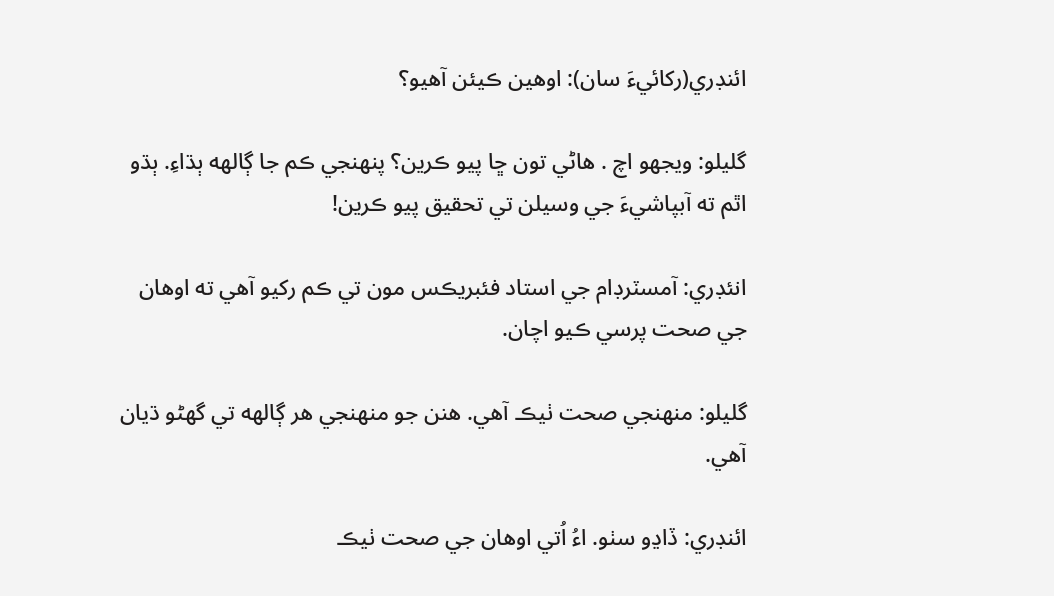ائنڊري(رکائيءَ سان): اوهين ڪيئن آهيو؟

گليلو: ويجهو اچ . هاڻي تون ڇا پيو ڪرين؟ پنهنجي ڪم جا ڳالهه ٻڌاءِ. ٻڌو اٿم ته آبپاشيءَ جي وسيلن تي تحقيق پيو ڪرين!

انئڊري: آمسٽرڊام جي استاد فئبريڪس مون تي ڪم رکيو آهي ته اوهان جي صحت پرسي ڪيو اچان.

گليلو: منهنجي صحت ٺيڪ آهي. هنن جو منهنجي هر ڳالهه تي گهڻو ڌيان آهي.

ائنڊري: ڏاڍو سٺو. اءُ اُتي اوهان جي صحت ٺيڪ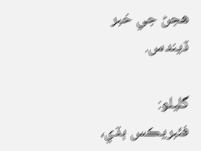هجڻ جي خبر ڏيندس.

گليلو: فئبريڪس ٻڌي،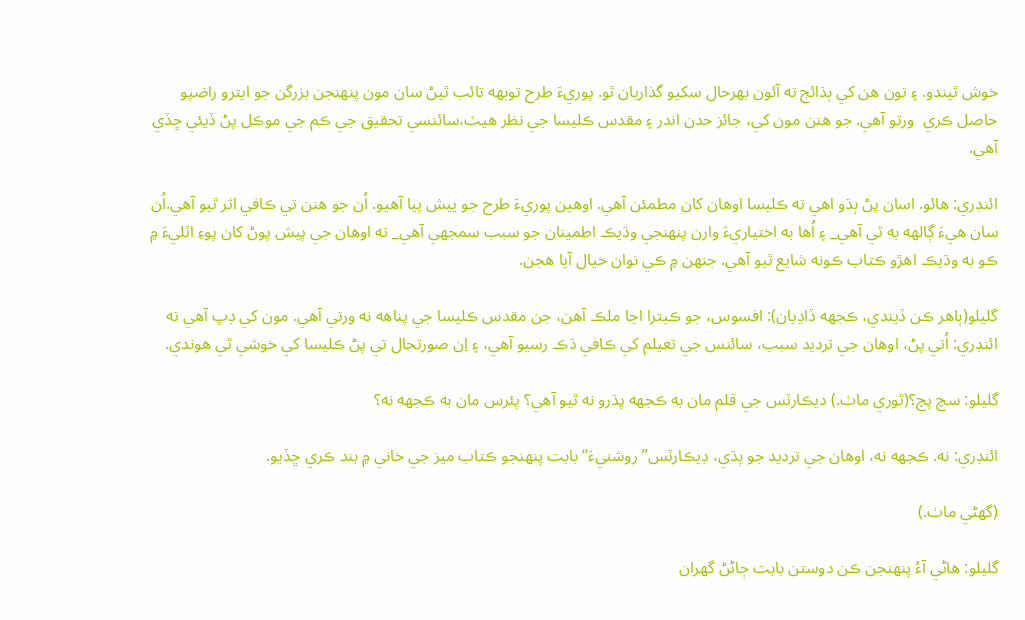خوش ٿيندو. ۽ تون هن کي ٻڌائج ته آئون بهرحال سکيو گذاريان ٿو. پوريءَ طرح توبهه تائب ٿيڻ سان مون پنهنجن بزرگن جو ايترو راضپو حاصل ڪري  ورتو آهي. جو هنن مون کي، جائز حدن اندر ۽ مقدس ڪليسا جي نظر هيٺ،سائنسي تحقيق جي ڪم جي موڪل پڻ ڏيئي ڇڏي آهي.

ائنڊري: هائو. اسان پڻ ٻڌو اهي ته ڪليسا اوهان کان مطمئن آهي. اوهين پوريءَ طرح جو ييش پيا آهيو. اُن جو هنن تي ڪافي اثر ٿيو آهي.اُن سان هيءَ ڳالهه به ٿي آهي_ ۽ اُها به اختياريءَ وارن پنهنجي وڌيڪ اطمينان جو سبب سمجهي آهي_ ته اوهان جي پيش پوڻ کان پوءِ اٽليءَ ۾ ڪو به وڌيڪ اهڙو ڪتاب ڪونه شايع ٿيو آهي. جنهن ۾ ڪي نوان خيال آيا هجن.

گليلو(ٻاهر ڪن ڏيندي، ڪجهه ڏاڍيان): افسوس، جو ڪيترا اڃا ملڪ آهن، جن مقدس ڪليسا جي پناهه نه ورتي آهي. مون کي ڊپ آهي ته ائنڊري: اُتي پڻ، اوهان جي ترديد سبب، سائنس جي تعيلم کي ڪافي ڌڪ رسيو آهي، ۽ اِن صورتحال تي پڻ ڪليسا کي خوشي ٿي هوندي.

گليلو: سچ پچ؟(ٿوري ماٺ.) ديڪارٽس جي قلم مان به ڪجهه پڌرو نه ٿيو آهي؟ پئرس مان به ڪجهه نه؟

ائنڊري: نه. ڪجهه نه، اوهان جي ترديد جو ٻڌي، ڊيڪارٽس” روشنيءَ“ بابت پنهنجو ڪتاب ميز جي خاني ۾ بند ڪري ڇڏيو.

(گهڻي ماٺ.)

گليلو: هاڻي آءُ پنهنجن ڪن دوستن بابت ڄاڻڻ گهران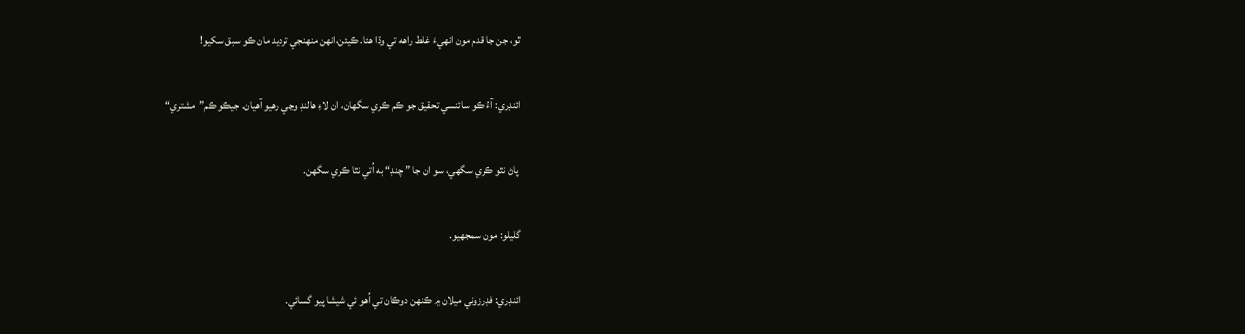ٿو، جن جا قدم مون انهيءَ غلط راهه تي وڌا هئا. ڪيئن،انهن منهنجي ترديد مان ڪو سبق سکيو!

ائنڊري: آءُ ڪو سائنسي تحقيق جو ڪم ڪري سگهان، ان لاءِ هالنڊ وڃي رهيو آهيان. جيڪو ڪم”مشتري“

 پاڻ نٿو ڪري سگهي، سو ان جا ” چنڊ“ به اُتي نٿا ڪري سگهن.

گليلو: مون سمجهيو.

ائنڊري: فڊرزوني ميلان ۾ ڪنهن دوڪان تي اُهو ئي شيشا پيو گسائي.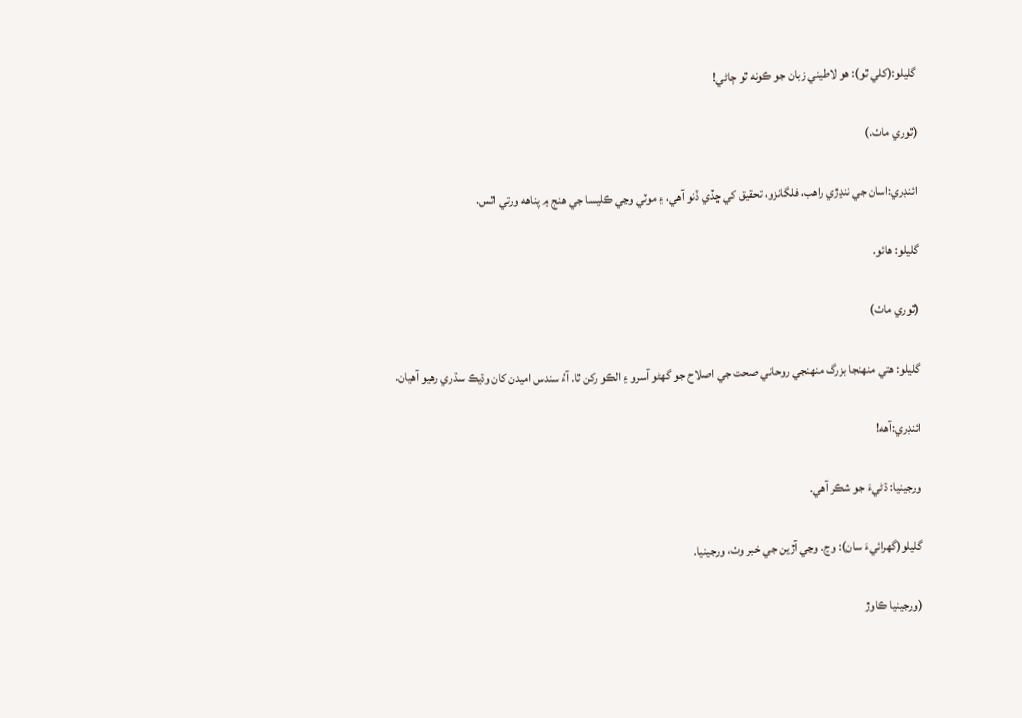گليلو:(کلي ٿو): هو لاطيني زبان جو ڪونه ٿو ڄاڻي!

(ٿوري ماٺ.)

ائنڊري:اسان جي ننڍڙي راهب، فلگانزو، تحقيق کي ڇڏي ڏنو آهي، ۽ موٽي وڃي ڪليسا جي هنج ۾ پناهه ورتي اٿس.

گليلو: هائو.

(ٿوري ماٺ)

گليلو: هتي منهنجا بزرگ منهنجي روحاني صحت جي اصلاح جو گهڻو آسرو ۽ الڪو رکن ٿا. آءُ سندس اميدن کان وڌيڪ سڌري رهيو آهيان.

ائنڊري:آهه!

ورجينيا: ڌڻيءَ جو شڪر آهي.

گليلو(گهرائيءَ سان): وڃ. وڃي آڙين جي خبر وٺ، ورجينيا.

(ورجينيا ڪاوڙ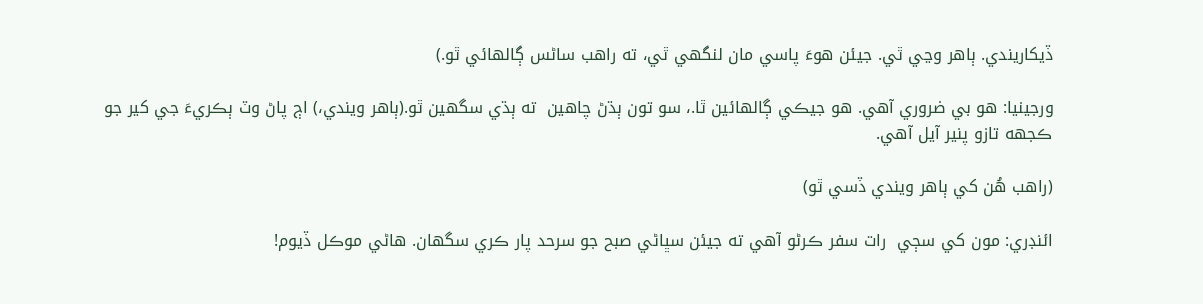ڏيکاريندي. ٻاهر وڃي ٿي. جيئن هوءَ پاسي مان لنگهي ٿي، ته راهب ساڻس ڳالهائي ٿو.)

ورجينيا: هو بي ضروري آهي. هو جيڪي ڳالهائين ٿا.، سو تون ٻڌڻ چاهين  ته ٻڌي سگهين ٿو.(ٻاهر ويندي،) اڄ پاڻ وٽ ٻڪريءَ جي کير جو ڪجهه تازو پنير آيل آهي.

(راهب هُن کي ٻاهر ويندي ڏسي ٿو)

ائنڊري: مون کي سڄي  رات سفر ڪرڻو آهي ته جيئن سڀاڻي صبح جو سرحد پار ڪري سگهان. هاڻي موڪل ڏيوم!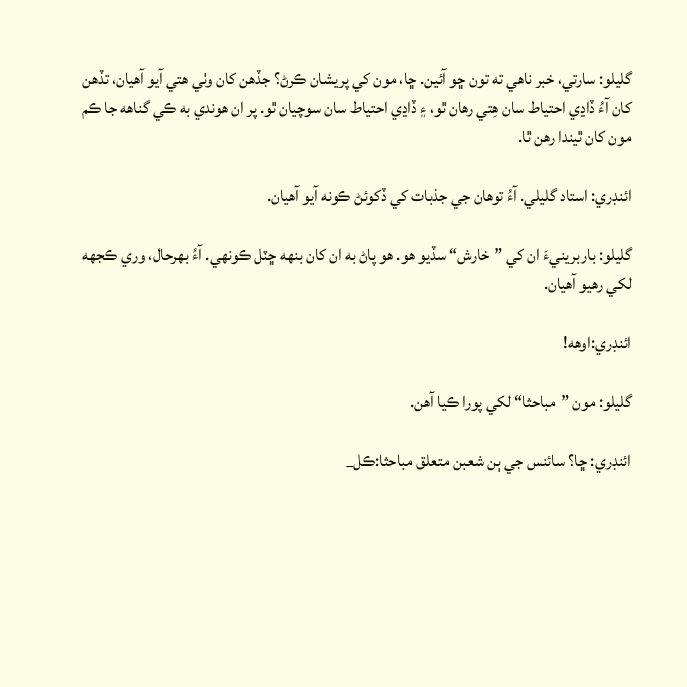گليلو: سارتي، خبر ناهي ته تون ڇو آئين. ڇا، مون کي پريشان ڪرڻ؟ جڏهن کان وٺي هتي آيو آهيان، تڏهن کان آءُ ڏاڍي احتياط سان هِتي رهان ٿو، ۽ ڏاڍي احتياط سان سوچيان ٿو. پر ان هوندي به ڪي گناهه جا ڪم مون کان ٿيندا رهن ٿا.

ائنڊري: استاد گليلي. آءُ توهان جي جذبات کي ڏکوئڻ ڪونه آيو آهيان.

گليلو: باربرينيءَ ان کي ”خارش“ سڏيو هو. هو پاڻ به ان کان بنهه ڇٽل ڪونهي. آءُ بهرحال، وري ڪجهه لکي رهيو آهيان.

ائنڊري:اوهه!

گليلو: مون ”مباحثا“ لکي پورا ڪيا آهن.

ائنڊري: ڇا؟ سائنس جي ٻن شعبن متعلق مباحثا:ڪل_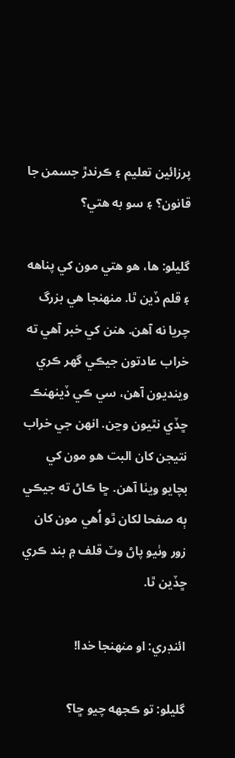پرزائين تعليم ۽ ڪرندڙ جسمن جا قانون؟ ۽ سو به هتي؟

گليلو: ها، هو هتي مون کي پناهه ۽ قلم ڏين ٿا. منهنجا هي بزرگ چريا نه آهن. هنن کي خبر آهي ته خراب عادتون جيڪي گهر ڪري وينديون آهن، سي ڪي ڏينهنڪ ڇڏي نٿيون وڃن. انهن جي خراب نتيجن کان البت هو مون کي بچايو ويٺا آهن. ڇا ڪاڻ ته جيڪي ٻه صفحا لکان ٿو اُهي مون کان زور وٺيو پاڻ وٽ قلف ۾ بند ڪري ڇڏين ٿا.

ائنڊري: او منهنجا خدا!

گليلو: تو ڪجهه چيو ڇا؟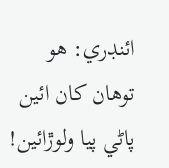ائنڊري: هو توهان کان ائين پاڻي پيا ولوڙائين!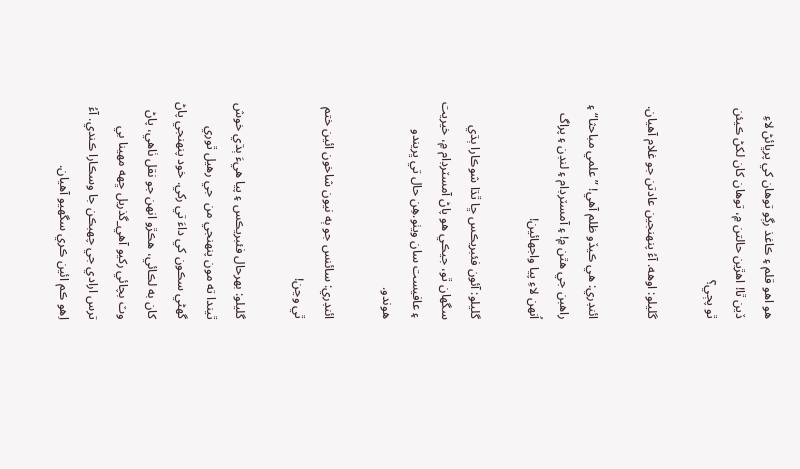هو اهو قلم ۽ ڪاغذ رڳو توهان کي پرڀائڻ لاءِ ڏين ٿا! اهڙين حالتن ۾، توهان کان لکڻ ڪيئن ٿو پڄي؟

گليلو: اوهه. آءُ پنهنجين عادتن جو غلام آهيان.

ائنڊري: هي ڪيڏو ظلم آهي! ”علمي مباحثا“ ۽ راهبن جي هٿن ۾! ۽ آمسٽرڊام ۽ لنڊن ۽ پراگ اُنهن لاءِ پيا واجهائين!

گليلو: آئون فئبريڪس ڇا ٿڌا شوڪارا ٻڌي سگهان ٿو، جيڪي هو پاڻ آمسٽرڊام ۾، خيريت ۽ عافيست سان ويٺو.هِن حال تي ڀريندو هوندو.

ائنڊري: سائنس جو ٻه نيون شاخون ائين ختم ٿي وڃن!

گليلو: بهرحال فئبريڪس ۽ پيا هيءَ ٻڌي خوش ٿيندا ته مون پنهنجي من  جي رهيل ٿوري گهڻي سڪون کي داءَ تي رکي. خود پنهنجي پاڻ کان به لڪائي، هڪڙو انهن جو نقل ٺاهي، پاڻ وٽ بچائي رکيو آهي_گذريل ڇهه مهينا بي ترس ارادي جي چهبڪن جا وسڪارا ڪندي. آءُ اِهو ڪم ائين ڪري سگهيو آهيان.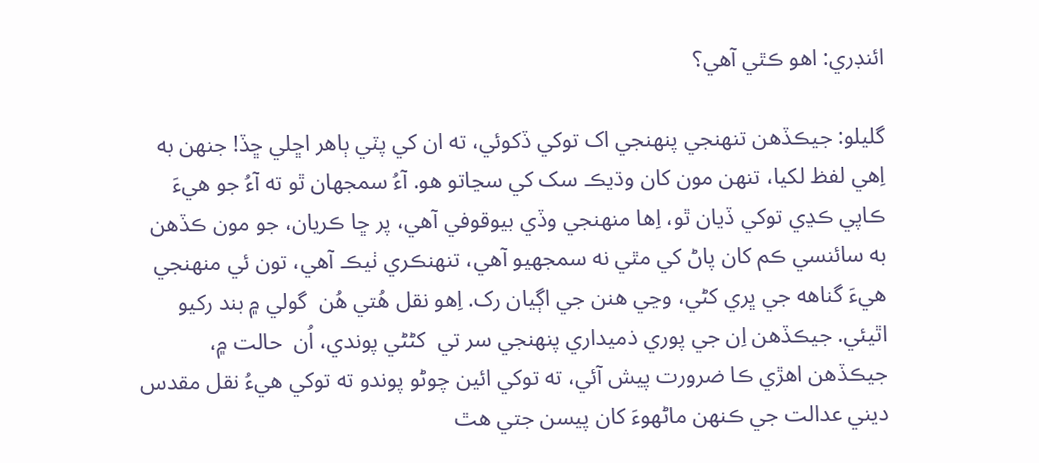ائنڊري: اهو ڪٿي آهي؟

گليلو: جيڪڏهن تنهنجي پنهنجي اک توکي ڏکوئي، ته ان کي پٽي ٻاهر اڇلي ڇڏ! جنهن به اِهي لفظ لکيا، تنهن مون کان وڌيڪ سک کي سڃاتو هو. آءُ سمجهان ٿو ته آءُ جو هيءَ ڪاپي ڪڍي توکي ڏيان ٿو، اِها منهنجي وڏي بيوقوفي آهي، پر ڇا ڪريان، جو مون ڪڏهن به سائنسي ڪم کان پاڻ کي مٿي نه سمجهيو آهي، تنهنڪري ٺيڪ آهي، تون ئي منهنجي هيءَ گناهه جي ڀري کڻي، وڃي هنن جي اڳيان رک. اِهو نقل هُتي هُن  گولي ۾ بند رکيو اٿيئي. جيڪڏهن اِن جي پوري ذميداري پنهنجي سر تي  کڻڻي پوندي، اُن  حالت ۾، جيڪڏهن اهڙي ڪا ضرورت پيش آئي، ته توکي ائين چوڻو پوندو ته توکي هيءُ نقل مقدس ديني عدالت جي ڪنهن ماڻهوءَ کان پيسن جتي هٿ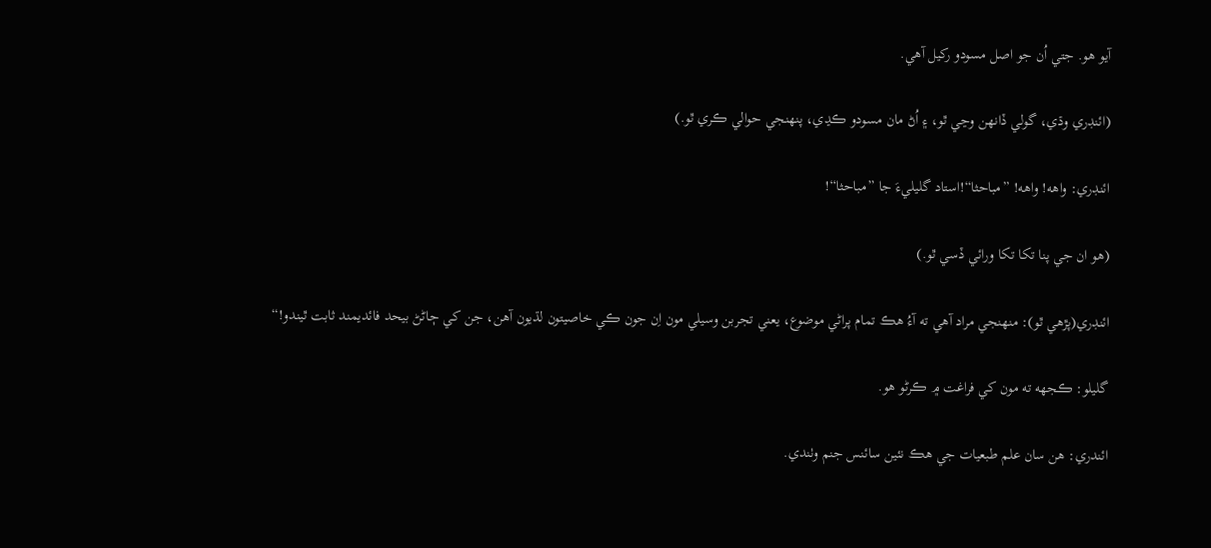آيو هو. جتي اُن جو اصل مسودو رکيل آهي.

(ائنڊري وڌي، گولي ڏانهن وڃي ٿو، ۽ اُڻ مان مسودو ڪڍي، پنهنجي حوالي ڪري ٿو.)

ائنڊري: واهه! واهه! ”مباحثا“!استاد گليليءَ جا ”مباحثا“!

(هو ان جي پنا تکا تکا ورائي ڏسي ٿو.)

ائنڊري(پڙهي ٿو): منهنجي مراد آهي ته آءُ هڪ تمام پراڻي موضوع، يعني تجربن وسيلي مون اِن جون ڪي خاصيتون لڌيون آهن، جن کي ڄاڻڻ بيحد فائديمند ثابت ٿيندو!“

گليلو: ڪجهه ته مون کي فراغت ۾ ڪرڻو هو.

ائندري: هن سان علم طبعيات جي هڪ نئين سائنس جنم وٺندي.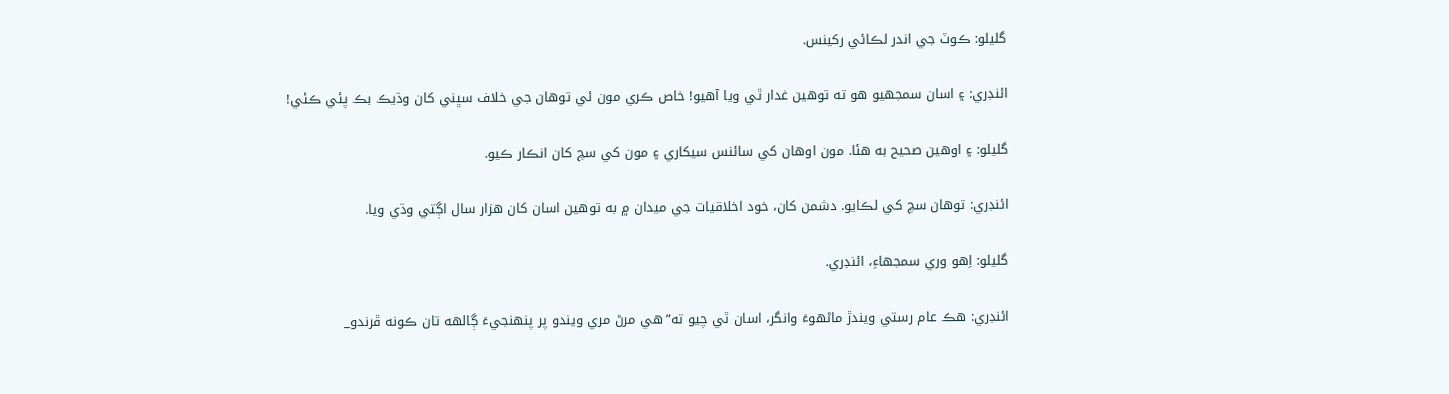گليلو: ڪوٽ جي اندر لڪائي رکينس.

ائنڊري: ۽ اسان سمجهيو هو ته توهين غدار ٿي ويا آهيو! خاص ڪري مون ئي توهان جي خلاف سڀني کان وڌيڪ بڪ پئي ڪئي!

گليلو: ۽ اوهين صحيح به هئا. مون اوهان کي سائنس سيکاري ۽ مون کي سچ کان انڪار ڪيو.

ائنڊري: توهان سچ کي لڪايو. دشمن کان، خود اخلاقيات جي ميدان ۾ به توهين اسان کان هزار سال اڳتي وڌي ويا.

گليلو: اِهو وري سمجهاءِ، ائنڊري.

ائنڊري: هڪ عام رستي ويندڙ ماڻهوءَ وانگر، اسان ٿي چيو ته”هي مرڻ مري ويندو پر پنهنجيءَ ڳالهه تان ڪونه ڦرندو_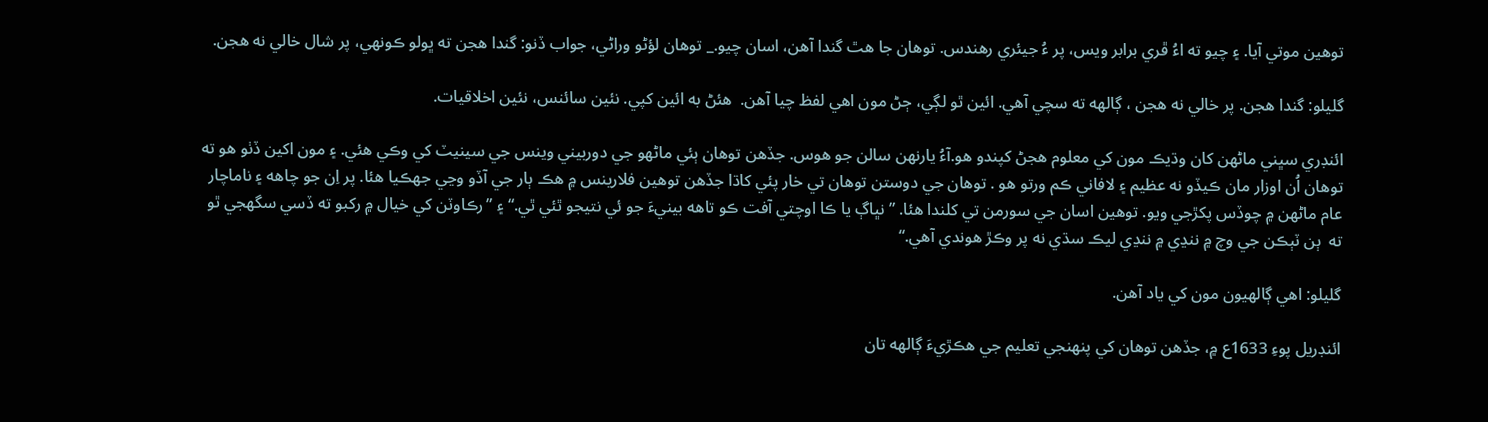توهين موتي آيا. ۽ چيو ته اءُ ڦري برابر ويس، پر ءُ جيئري رهندس. توهان جا هٿ گندا آهن، اسان چيو._ توهان لؤڻو وراڻي، جواب ڏنو: گندا هجن ته ڀولو ڪونهي، پر شال خالي نه هجن.

گليلو: گندا هجن. پر خالي نه هجن ، ڳالهه ته سچي آهي. ائين ٿو لڳي، ڄڻ مون اهي لفظ چيا آهن.  هئڻ به ائين کپي. نئين سائنس، نئين اخلاقيات.

ائنڊري سڀني ماڻهن کان وڌيڪ مون کي معلوم هجڻ کپندو هو.آءُ يارنهن سالن جو هوس. جڏهن توهان ٻئي ماڻهو جي دوربيني وينس جي سينيٽ کي وڪي هئي. ۽ مون اکين ڏٺو هو ته توهان اُن اوزار مان ڪيڏو نه عظيم ۽ لافاني ڪم ورتو هو . توهان جي دوستن توهان تي خار پئي کاڌا جڏهن توهين فلارينس ۾ هڪ ٻار جي آڏو وڃي جهڪيا هئا. پر اِن جو چاهه ۽ ناماچار عام ماڻهن ۾ چوڏس پکڙجي ويو. توهين اسان جي سورمن تي کلندا هئا. ”نڀاڳ يا ڪا اوچتي آفت ڪو تاهه بينيءَ جو ئي نتيجو ٿئي ٿي.“ ۽ ”رڪاوٽن کي خيال ۾ رکبو ته ڏسي سگهجي ٿو ته  ٻن ٽٻڪن جي وچ ۾ ننڍي ۾ ننڍي ليڪ سڌي نه پر وڪڙ هوندي آهي.“

گليلو: اهي ڳالهيون مون کي ياد آهن.

ائنڊريل پوءِ 1633ع ۾، جڏهن توهان کي پنهنجي تعليم جي هڪڙيءَ ڳالهه تان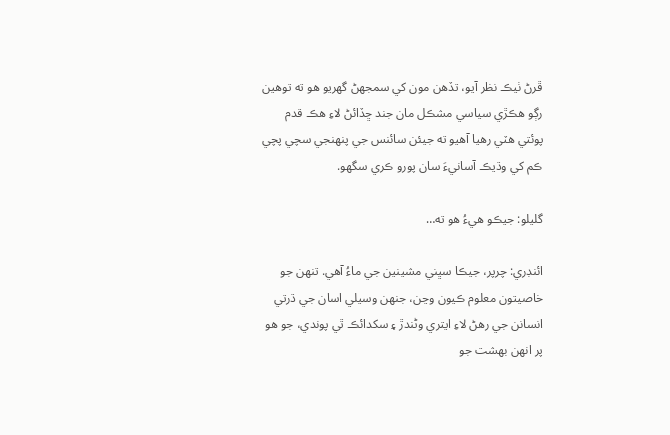ڦرڻ ٺيڪ نظر آيو، تڏهن مون کي سمجهڻ گهريو هو ته توهين رڳو هڪڙي سياسي مشڪل مان جند ڇڏائڻ لاءِ هڪ قدم پوئتي هٽي رهيا آهيو ته جيئن سائنس جي پنهنجي سچي پچي ڪم کي وڌيڪ آسانيءَ سان پورو ڪري سگهو.

گليلو: جيڪو هيءُ هو ته…

ائنڊري: چرپر، جيڪا سڀني مشينين جي ماءُ آهي. تنهن جو خاصيتون معلوم ڪيون وڃن، جنهن وسيلي اسان جي ڌرتي انسانن جي رهڻ لاءِ ايتري وڻندڙ ۽ سکدائڪ ٿي پوندي، جو هو پر انهن بهشت جو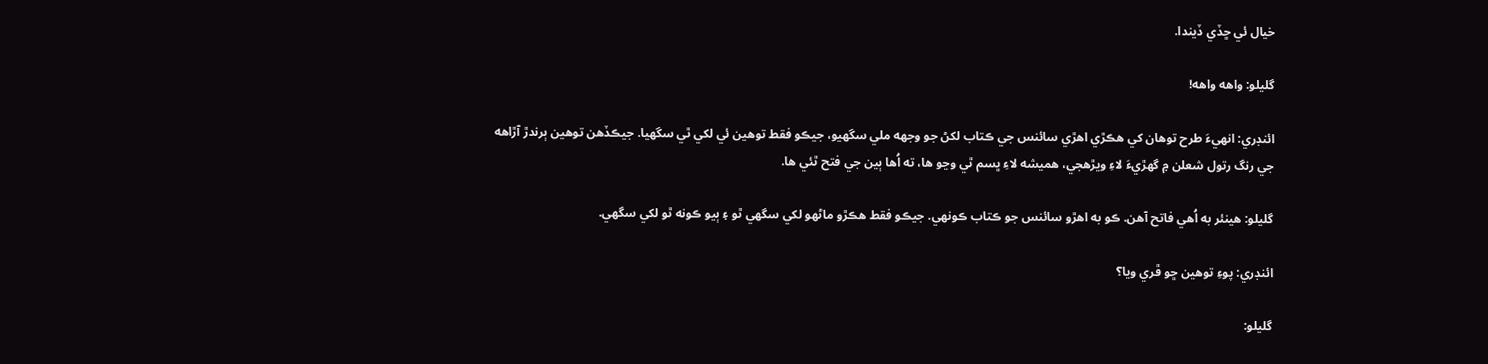خيال ئي ڇڏي ڏيندا.

گليلو: واهه واهه!

ائنڊري: انهيءَ طرح توهان کي هڪڙي اهڙي سائنس جي ڪتاب لکڻ جو وجهه ملي سگهيو، جيڪو فقط توهين ئي لکي ٿي سگهيا. جيڪڏهن توهين ٻرندڙ آڙاهه جي رنگ رتول شعلن ۾ گهڙيءَ لاءِ ويڙهجي، هميشه لاءِ ڀسم ٿي وڃو ها، ته اُها ٻين جي فتح ٿئي ها.

گليلو: هينئر به اُهي فاتح آهن. ڪو به اهڙو سائنس جو ڪتاب ڪونهي. جيڪو فقط هڪڙو ماڻهو لکي سگهي ٿو ۽ ٻيو ڪونه ٿو لکي سگهي.

ائنڊري: پوءِ توهين ڇو ڦري ويا؟

گليلو: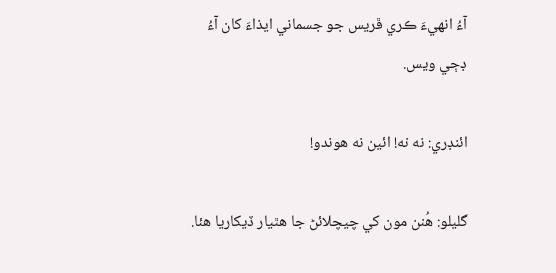آءُ انهيءَ ڪري ڦريس جو جسماني ايذاءَ کان آءُ ڊڄي ويس.

ائنڊري: نه نه! ائين نه هوندو!

گليلو: هُنن مون کي چيچلائڻ جا هٿيار ڏيکاريا هئا.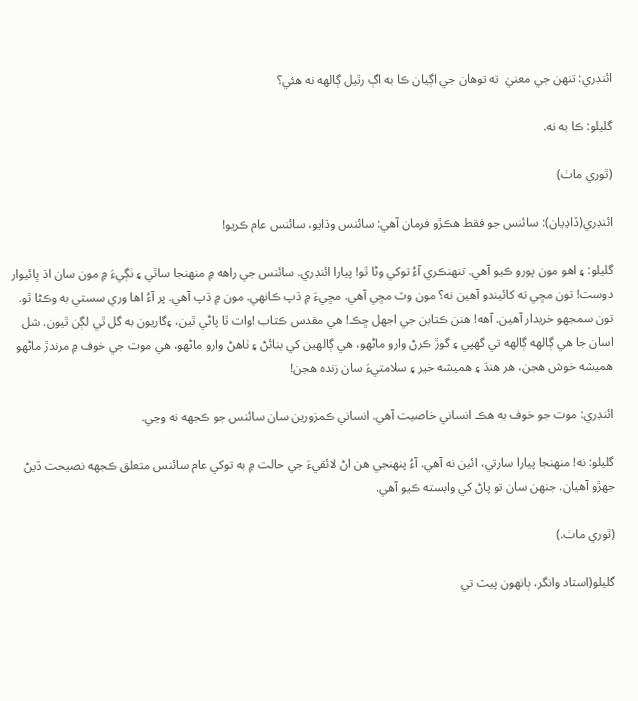ائنڊري: تنهن جي معنيٰ  ته توهان جي اڳيان ڪا به اڳ رٿيل ڳالهه نه هئي؟

گليلو: ڪا به نه.

(ٿوري ماٺ)

ائنڊري(ڏاڍيان): سائنس جو فقط هڪڙو فرمان آهي: سائنس وڌايو، سائنس عام ڪريو!

گليلو: ۽ اهو مون پورو ڪيو آهي. تنهنڪري آءُ توکي وڻا ٿو! پيارا ائنڊري. سائنس جي راهه ۾ منهنجا ساٿي ۽ ٺڳيءَ ۾ مون سان اڌ ڀائيوار دوست! تون مڇي ته کائيندو آهين نه؟ مون وٽ مڇي آهي. مڇيءَ ۾ ڌپ ڪانهي. مون ۾ ڌپ آهي. پر آءُ اها وري سستي به وڪڻا ٿو. تون سمجهو خريدار آهين. آهه! هنن ڪتابن جي اجهل ڇڪ! هي مقدس ڪتاب !وات ٿا پاڻي ٿين، ۽گاريون به گل ٿي لڳن ٿيون. شل اسان جا هي ڳالهه ڳالهه تي گهپي ۽ گوڙ ڪرڻ وارو ماڻهو، هي ڳالهين کي بنائڻ ۽ ٺاهڻ وارو ماڻهو، هي موت جي خوف ۾ مرندڙ ماڻهو هميشه خوش هجن، هر هنڌ ۽ هميشه خير ۽ سلامتيءَ سان زنده هجن!

ائنڊري: موت جو خوف به هڪ انساني خاصيت آهي. انساني ڪمزورين سان سائنس جو ڪجهه نه وڃي.

گليلو: نه! منهنجا پيارا سارتي، ائين نه آهي. آءُ پنهنجي هن اڻ لائقيءَ جي حالت ۾ به توکي عام سائنس متعلق ڪجهه نصيحت ڏيڻ جهڙو آهيان. جنهن سان تو پاڻ کي وابسته ڪيو آهي.

(ٿوري ماٺ.)

گليلو(استاد وانگر، ٻانهون پيٽ تي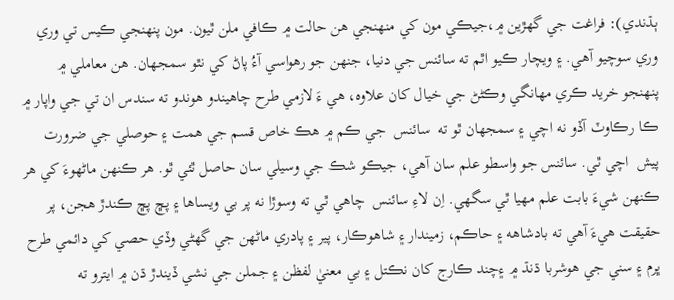ٻڌندي): فراغت جي گهڙين ۾،جيڪي مون کي منهنجي هن حالت ۾ ڪافي ملن ٿيون. مون پنهنجي ڪيس تي وري وري سوچيو آهي. ۽ ويچار ڪيو اٿم ته سائنس جي دنيا، جنهن جو رهواسي آءُ پاڻ کي نٿو سمجهان. هن معاملي ۾ پنهنجو خريد ڪري مهانگي وڪڻڻ جي خيال کان علاوه، هي ءَ لازمي طرح چاهيندو هوندو ته سندس ان تي جي واپار ۾ ڪا رڪاوٽ آڏو نه اچي ۽ سمجهان ٿو ته  سائنس  جي ڪم ۾ هڪ خاص قسم جي همت ۽ حوصلي جي ضرورت پيش  اچي ٿي. سائنس جو واسطو علم سان آهي، جيڪو شڪ جي وسيلي سان حاصل ٿئي ٿو. هر ڪنهن ماڻهوءَ کي هر ڪنهن شيءَ بابت علم مهيا ٿي سگهي. اِن لاءِ سائنس  چاهي ٿي ته وسوڙا نه پر بي ويساها ۽ پڇ پڇ ڪندڙ هجن، پر حقيقت هيءَ آهي ته بادشاهه ۽ حاڪم، زميندار ۽ شاهوڪار، پير ۽ پادري ماڻهن جي گهڻي وڏي حصي کي دائمي طرح ڀرم ۽ سني جي هوشربا ڌنڌ ۾ ۽چند ڪارج کان نڪتل ۽ بي معنيٰ لفظن ۽ جملن جي نشي ڏيندڙ ڌن ۾ ايترو ته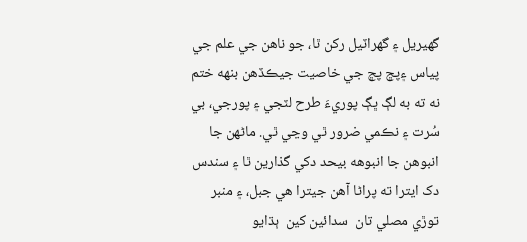گهيريل ۽ گهراٽيل رکن ٿا، جو ناهن جي علم جي پياس ۽پڇ پڇ جي خاصيت جيڪڏهن بنهه ختم نه ته به لڳ ڀڳ پوريءَ طرح لٽجي ۽ پورجي، بي سُرت ۽ نڪمي ضرور ٿي وڃي ٿي. ماڻهن جا انبوهن جا انبوهه بيحد دکي گذارين ٿا ۽ سندس دک ايترا ته پراڻا آهن جيترا هي جبل، ۽ منبر توڙي مصلي تان  سدائين کين  ٻڌايو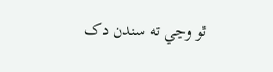ٿو وڃي ته سندن دک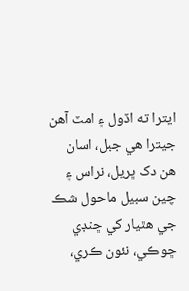ايترا ته اڏول ۽ امٽ آهن جيترا هي جبل، اسان هن دک ڀريل، نراس ۽ چين سبيل ماحول شڪ جي هٿيار کي ڇنڊي ڇوڪي، نئون ڪري،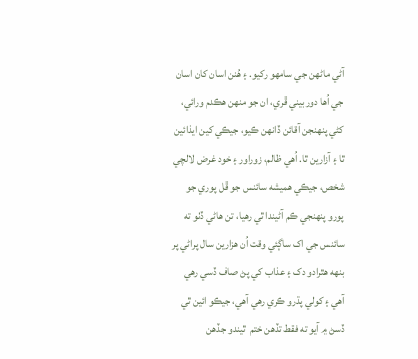آڻي ماڻهن جي سامهو رکيو. ۽ هُنن اسان کان اسان جي اُها دوربيني ڦري، ان جو منهن هڪدم ورائي، کڻي پنهنجن آقائن ڏانهن ڪيو، جيڪي کين ايذائين ٿا ۽ آزارين ٿا. اُهي ظالم، زوراور ۽ خود غرض لالچي شخص، جيڪي هميشه سائنس جو ڦل پوري جو پورو پنهنجي ڪم آڻيندا ٿي رهيا، تن هاڻي ڏٺو ته سائنس جي اک ساڳئي وقت اُن هزارين سال پراڻي پر بنهه هٿرادو دک ۽ عذاب کي پڻ صاف ڏسي رهي آهي ۽ کولي پڌرو ڪري رهي آهي، جيڪو ائين ٿي ڏسڻ ۾ آيو ته فقط تڏهن ختم  ٿيندو جڏهن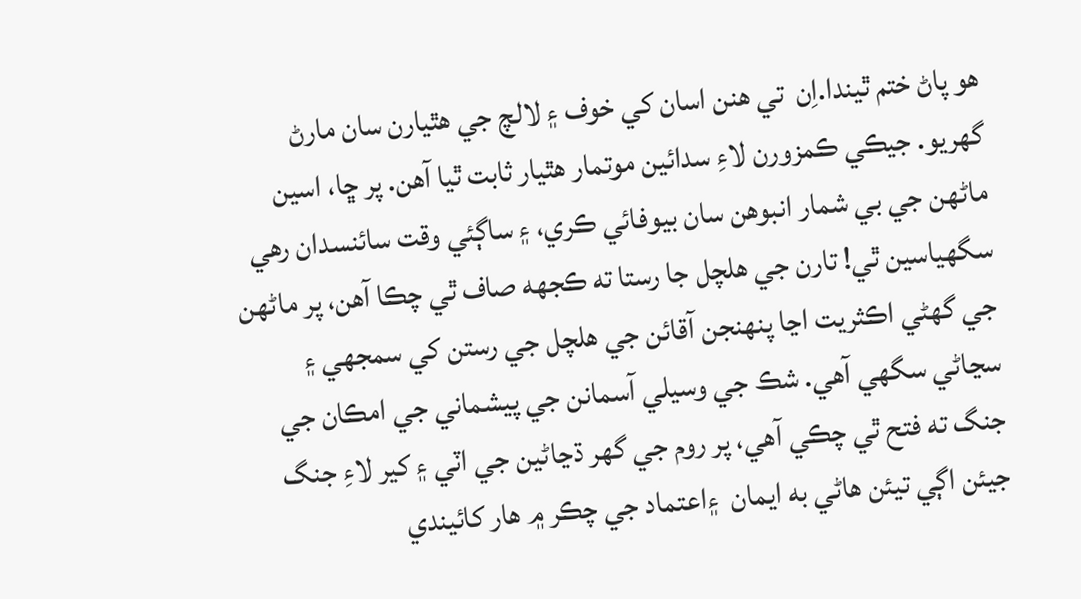هو پاڻ ختم ٿيندا.اِن  تي هنن اسان کي خوف ۽ لالچ جي هٿيارن سان مارڻ گهريو. جيڪي ڪمزورن لاءِ سدائين موتمار هٿيار ثابت ٿيا آهن. پر ڇا، اسين ماڻهن جي بي شمار انبوهن سان بيوفائي ڪري، ۽ ساڳئي وقت سائنسدان رهي سگهياسين ٿي! تارن جي هلچل جا رستا ته ڪجهه صاف ٿي چڪا آهن، پر ماڻهن جي گهڻي اڪثريت اڃا پنهنجن آقائن جي هلچل جي رستن کي سمجهي ۽ سڃاڻي سگهي آهي. شڪ جي وسيلي آسمانن جي پيشماني جي امڪان جي جنگ ته فتح ٿي چڪي آهي، پر روم جي گهر ڌڃاڻين جي اٽي ۽ کير لاءِ جنگ جيئن اڳي تيئن هاڻي به ايمان  ۽اعتماد جي چڪر ۾ هار کائيندي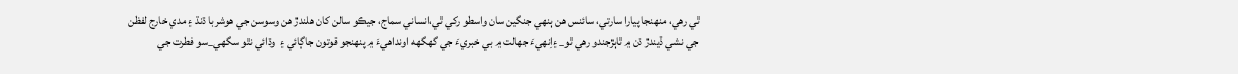ٿي رهي، منهنجا پيارا سارتي، سائنس هن ٻنهي جنگين سان واسطو رکي ٿي،انساني سماج، جيڪو سالن کان هلندڙ هن وسوسن جي هوشربا ڌنڌ ۽ مدي خارج لفظن جي نشي ڏيندڙ ڌن ۾ ٿاٻڙجندو رهي ٿو_ ۽اِنهيءَ جهالت ۾ بي خبريءَ جي گهگهه اونداهيءَ ۾ پنهنجو قوتون جاڳائي ۽  وڌائي نٿو سگهي_سو فطرت جي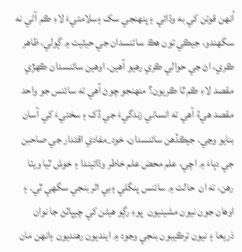اُنهن قوتن کي به وڌائي ۽ پنهنجي سک ۽سلامتيءَ لاءِ ڪم آڻي نه سگهندو، جيڪي تون هڪ سائنسدان جي حيثيت ۾ ڳولي، ظاهر ڪري، اڻ جي حوالي ڪري رهيو آهين. اوهين سائنسدان ڪهڙي مقصد لاءِ ڪم ٿا ڪريون؟ منهنجو چوڻ آهي ته سائنس جو واحد مقصد هيءُ آهي ته انساني زندگيءَ جي ڏک ۽ سختيءَ کي آسان بنايو وڃي. جيڪڏهن سائنسدان، خود_مفادي اقتدار جي صاحبن جي دٻاءَ ۾ اچي، علم محض علم خاطر وڌائيندا ۽ خوش ٿيا ويٺا رهن، ته ان  حالت ۾ سائنس پنگلي ۽بي اثر بنجي سگهي ٿي. ۽ اوهان جون نيون مشينيون  پوءِ رڳو هيڻن کي چيڀاٽڻ جا نوان ذريعا ۽ نيون ترڪيبون بنجي وجود ۾ اينديون رهنديون ۽انهن مان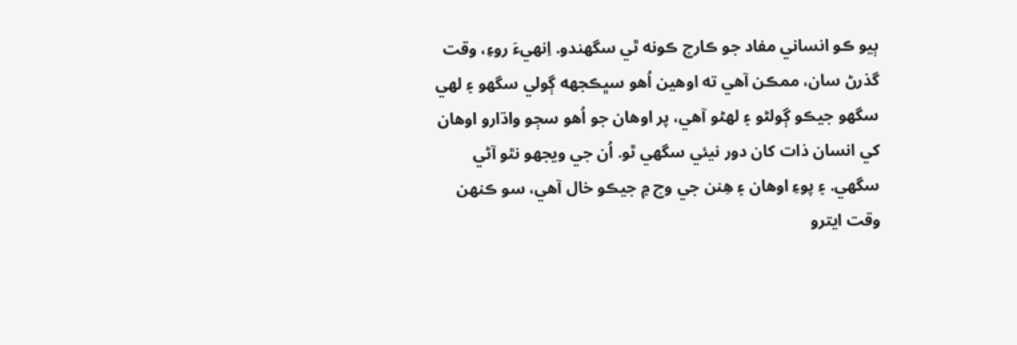ٻيو ڪو انساني مفاد جو ڪارج ڪونه ٿي سگهندو. اِنهيءَ روءِ، وقت گذرڻ سان، ممڪن آهي ته اوهين اُهو سڀڪجهه ڳولي سگهو ۽ لهي سگهو جيڪو ڳولڻو ۽ لهڻو آهي، پر اوهان جو اُهو سڄو واڌارو اوهان کي انسان ذات کان دور نيئي سگهي ٿو. اُن جي ويجهو نٿو آڻي سگهي. ۽ پوءِ اوهان ۽ هِنن جي وچ ۾ جيڪو خال آهي، سو ڪنهن وقت ايترو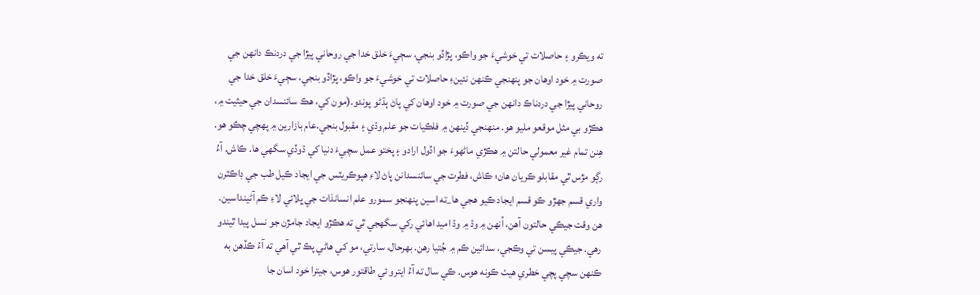ته ويڪرو ۽ حاصلات تي خوشيءَ جو واڪو، پڙاڏو بنجي، سڄيءَ خلق خدا جي روحاني پيڙا جي دردنڪ دانهن جي صورت ۾ خود اوهان جو پنهنجي ڪنهن نئينءِ حاصلات تي خوشيءَ جو واڪو، پڙاڏو بنجي، سڄيءَ خلق خدا جي روحاني پيڙا جي دردناڪ دانهن جي صورت ۾ خود اوهان کي پاڻ ٻڌڻو پوندو.(مون کي، هڪ سائنسدان جي حيثيت ۾، هڪڙو بي مثل موقعو مليو هو. منهنجي ڏينهن ۾ فلڪيات جو علم وڌي ۽ مقبول بنجي.عام بازارين ۾ پهچي چڪو هو. هِنن تمام غير معمولي حالتن ۾ هڪڙي ماڻهوءَ جو اڏول ارادو ۽ پختو عمل سچيءَ دنيا کي ڌوڏي سگهي ها. ڪاش. آءُ رڳو مڙس ٿي مقابلو ڪريان هان؛ ڪاش، فطرت جي سائنسدانن پاڻ لاءِ هپوڪريٽس جي ايجاد ڪيل طب جي ڊاڪٽرن واري قسم جهڙو ڪو قسم ايجاد ڪيو هجي ها_ته اسين پنهنجو سمورو علم انسانذات جي ڀلائي لاءِ ڪم آڻينداسين. هن وقت جيڪي حالتون آهن، اُنهن ۾ وڌ ۾ وڌ اميد اهائي رکي سگهجي ٿي ته هڪڙو ايجاد جامڙن جو نسل پيدا ٿيندو رهي. جيڪي پيسن تي وڪجي، سدائين ڪم ۾ جُتيا رهن. بهرحال، سارتي، مو کي هاڻي پڪ ٿي آهي ته آءُ ڪڏهن به ڪنهن سچي پچي خطري هيٺ ڪونه هوس. ڪي سال ته آءُ ايترو ئي طاقتور هوس، جيترا خود اسان جا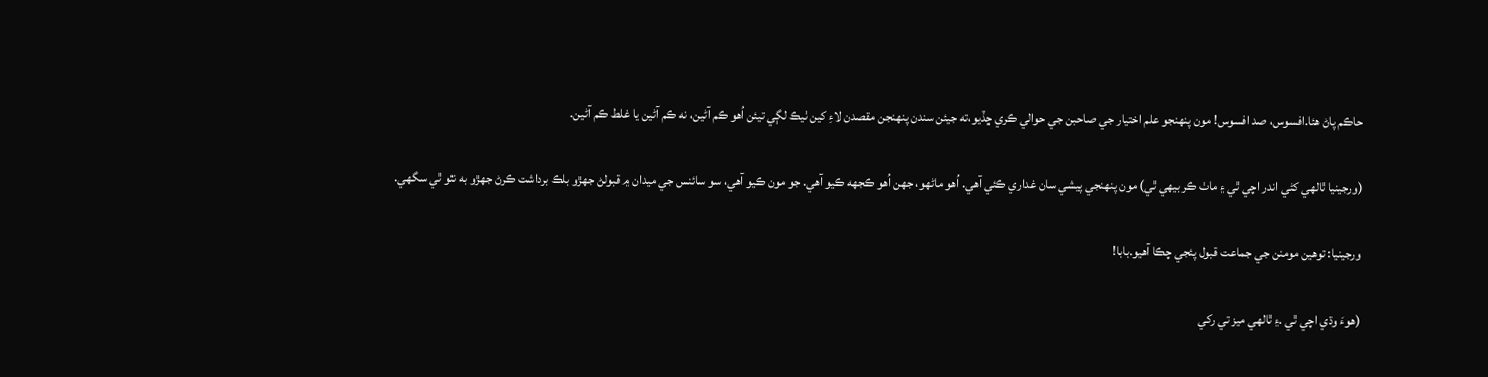حاڪم پاڻ هئا.افسوس، صد افسوس! مون پنهنجو علم اختيار جي صاحبن جي حوالي ڪري ڇڏيو،ته جيئن سندن پنهنجن مقصدن لاءِ کين ٺيڪ لڳي تيئن اُهو ڪم آڻين، نه ڪم آڻين يا غلط ڪم آڻين.

(ورجينيا ٿالهي کڻي اندر اچي ٿي ۽ ماٺ ڪر بيهي ٿي) مون پنهنجي پيشي سان غداري ڪئي آهي. اُهو ماڻهو، جهن اُهو ڪجهه ڪيو آهي. جو مون ڪيو آهي، سو سائنس جي ميدان ۾ قبولڻ جهڙو بلڪ برداشت ڪرڻ جهڙو به نٿو ٿي سگهي.

ورجينيا: توهين مومنن جي جماعت قبول پئجي چڪا آهيو.بابا!

(هوءَ وڌي اچي ٿي .۽ ٿالهي ميز تي رکي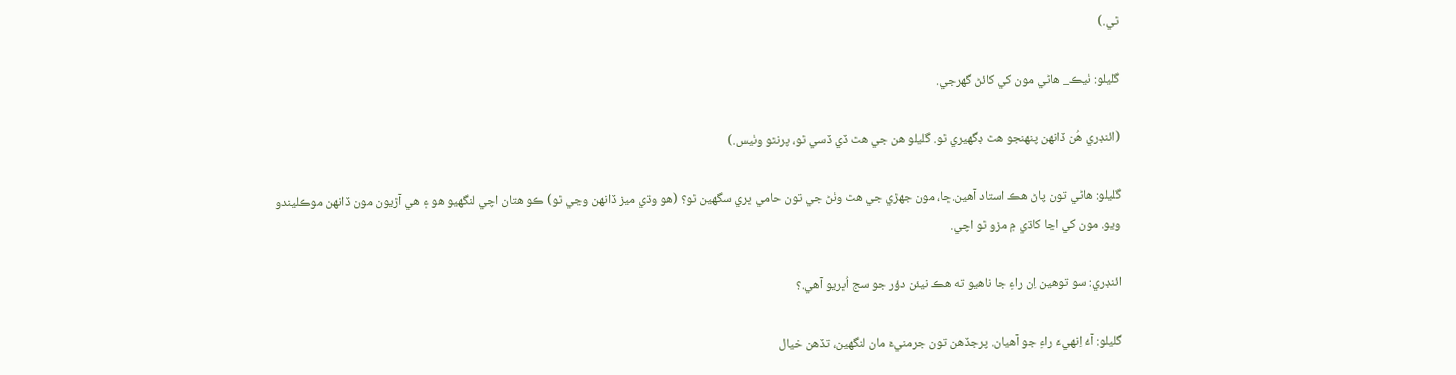ٿي.)

گليلو: ٺيڪ_ هاڻي مون کي کائڻ گهرجي.

(ائنڊري هُن ڏانهن پنهنجو هٿ ڊگهيري ٿو. گليلو هن جي هٿ ڏي ڏسي ٿو، پرنٿو وٺيس.)

گليلو: هاڻي تون پاڻ هڪ استاد آهين.ڇا، مون جهڙي جي هٿ وٺڻ جي تون حامي ڀري سگهين ٿو؟ (هو وڌي ميز ڏانهن وڃي ٿو) ڪو هتان اچي لنگهيو هو ۽ هي آڙيون مون ڏانهن موڪليندو ويو. مون کي اڃا کاڌي ۾ مزو ٿو اچي.

ائنڊري: سو توهين اِن راءِ جا ناهيو ته هڪ نيئن دؤر جو سج اُڀريو آهي.؟

گليلو: آءُ اِنهيءَ راءِ جو آهيان. پرجڏهن تون جرمنيءَ مان لنگهين، تڏهن خيال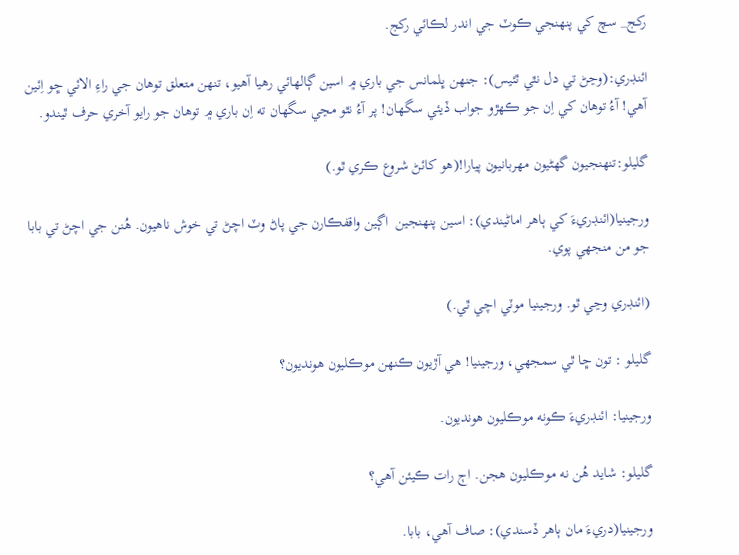رکج_ سچ کي پنهنجي ڪوٽ جي اندر لڪائي رکج.

ائنڊري:(وڃڻ تي دل نٿي ٿئيس): جنهن ڀلمانس جي باري ۾ اسين ڳالهائي رهيا آهيو، تنهن متعلق توهان جي راءِ الائي ڇو اِئين آهي! آءُ توهان کي اِن جو ڪهڙو جواب ڏيئي سگهان! پر آءُ نٿو مڃي سگهان ته اِن باري ۾ توهان جو رايو آخري حرف ٿيندو.

گليلو:تنهنجيون گهڻيون مهربانيون پيارا!(هو کائڻ شروع ڪري ٿو.)

ورجينيا(ائنڊريءَ کي ٻاهر اماڻيندي): اسين پنهنجين  اڳين واقفڪارن جي پاڻ وٽ اچڻ تي خوش ناهيون. هُنن جي اچڻ تي بابا جو من منجهي پوي.

(ائنڊري وڃي ٿو. ورجينيا موٽي اچي ٿي.)

گليلو : تون ڇا ٿي سمجهي، ورجينيا! هي آڙيون ڪنهن موڪليون هونديون؟

ورجينيا: ائنڊريءَ ڪونه موڪليون هونديون.

گليلو: شايد هُن نه موڪليون هجن. اڄ رات ڪيئن آهي؟

ورجينيا(دريءَ مان ٻاهر ڏسندي): صاف آهي، بابا.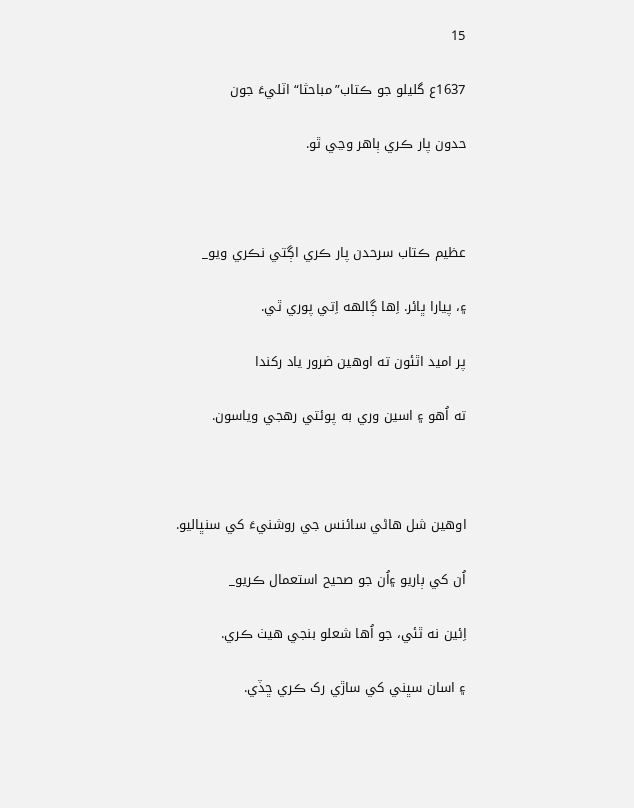15

1637ع گليلو جو ڪتاب”مباحثا“ اٽليءَ جون

حدون پار ڪري ٻاهر وڃي ٿو.



عظيم ڪتاب سرحدن پار ڪري اڳتي نڪري ويو_

۽، پيارا ڀائر. اِها ڳالهه اِتي پوري ٿي.

پر اميد اٿئون ته اوهين ضرور ياد رکندا

ته اُهو ۽ اسين وري به پوئتي رهجي وياسون.



اوهين شل هاڻي سائنس جي روشنيءَ کي سنڀاليو.

اُن کي ٻاريو ۽اُن جو صحيح استعمال ڪريو_

اِئين نه ٿئي، جو اُها شعلو بنجي هيٺ ڪري.

۽ اسان سڀني کي ساڙي رک ڪري ڇڏي.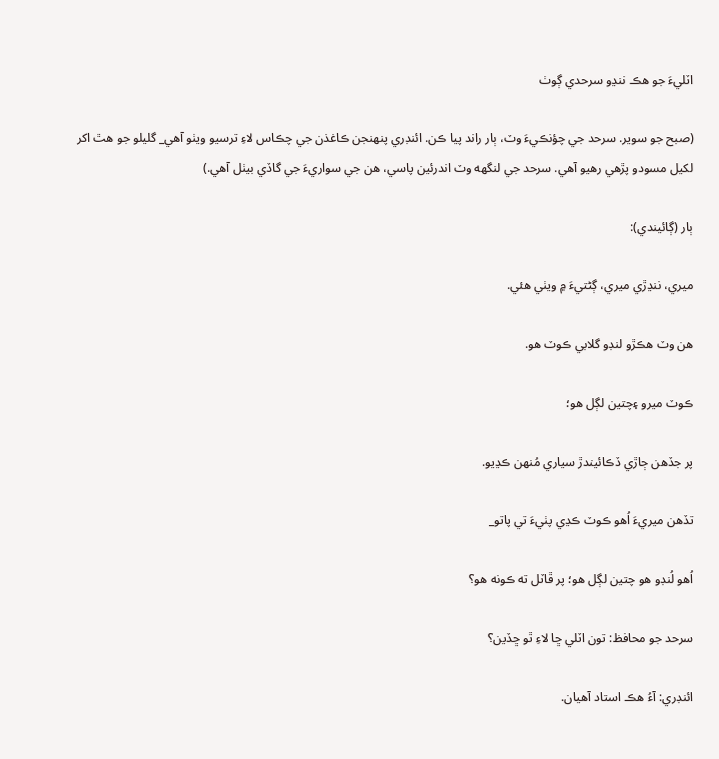اٽليءَ جو هڪ ننڍو سرحدي ڳوٺ

(صبح جو سوير. سرحد جي چؤنڪيءَ وٽ، ٻار راند پيا ڪن. ائنڊري پنهنجن ڪاغذن جي چڪاس لاءِ ترسيو ويٺو آهي_ گليلو جو هٿ اکر لکيل مسودو پڙهي رهيو آهي. سرحد جي لنگهه وٽ اندرئين پاسي، هن جي سواريءَ جي گاڏي بيٺل آهي.)

ٻار (ڳائيندي):

ميري، ننڍڙي ميري، ڳڻتيءَ ۾ ويٺي هئي.

هن وٽ هڪڙو لنڊو گلابي ڪوٽ هو.

ڪوٽ ميرو ۽چتين لڳل هو؛

پر جڏهن ڄاڙي ڏڪائيندڙ سياري مُنهن ڪڍيو.

تڏهن ميريءَ اُهو ڪوٽ ڪڍي پٺيءَ تي پاتو_

اُهو لُنڊو هو چتين لڳل هو؛ پر ڦاٽل ته ڪونه هو؟

سرحد جو محافظ: تون اٽلي ڇا لاءِ ٿو ڇڏين؟

ائنڊري: آءُ هڪ استاد آهيان.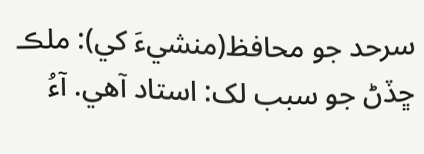سرحد جو محافظ(منشيءَ کي): ملڪ ڇڏڻ جو سبب لک: استاد آهي. آءُ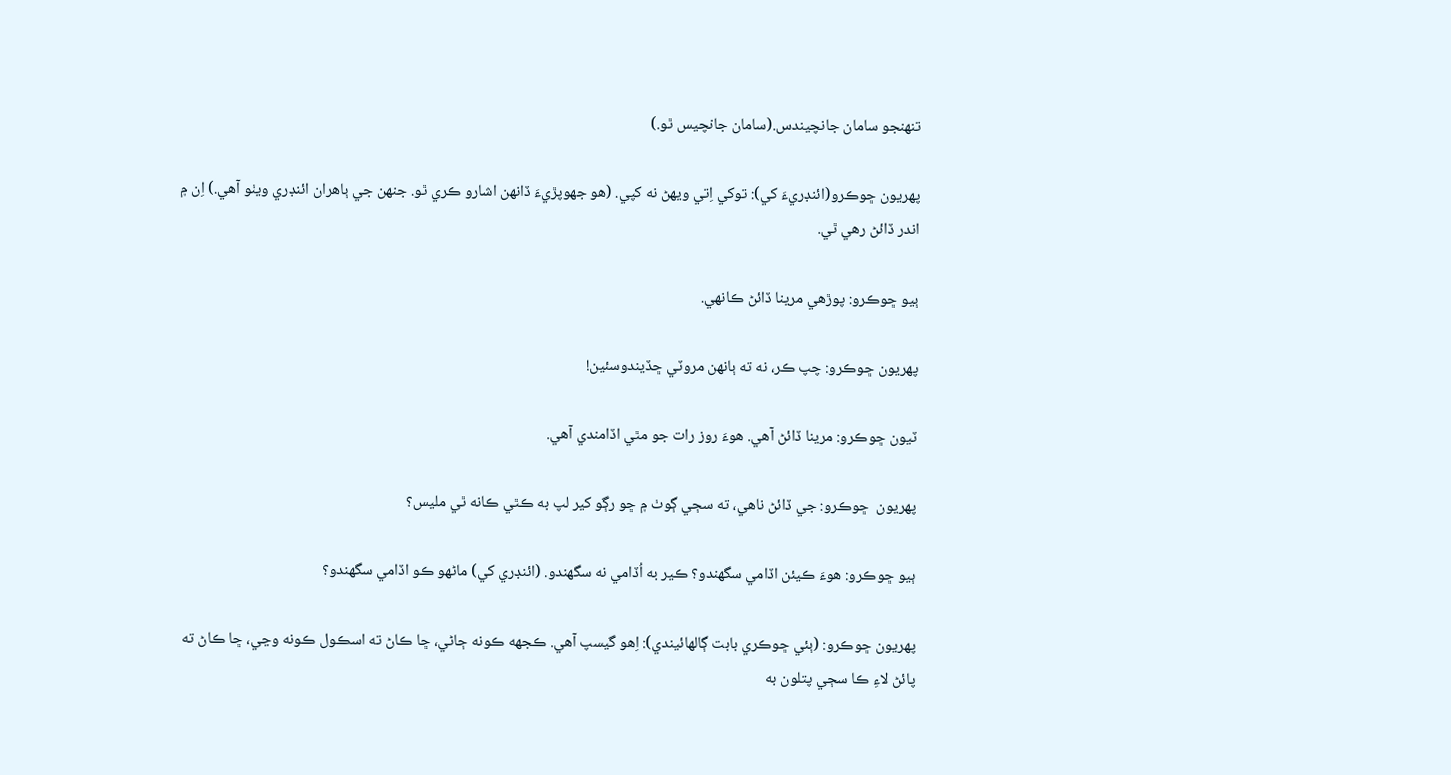تنهنجو سامان جانچيندس.(سامان جانچيس ٿو.)

پهريون ڇوڪرو(ائنڊريءَ کي): توکي اِتي ويهڻ نه کپي. (هو جهوپڙيءَ ڏانهن اشارو ڪري ٿو. جنهن جي ٻاهران ائنڊري ويٺو آهي.) اِن ۾ اندر ڏائڻ رهي ٿي.

ٻيو ڇوڪرو: پوڙهي مرينا ڏائڻ ڪانهي.

پهريون ڇوڪرو: چپ ڪر، نه ته ٻانهن مروٽي ڇڏيندوسئين!

ٽيون ڇوڪرو: مرينا ڏائڻ آهي. هوءَ روز رات جو مٿي اڏامندي آهي.

پهريون  ڇوڪرو: جي ڏائڻ ناهي، ته سڄي ڳوٺ ۾ ڇو رڳو کير لپ به ڪٿي ڪانه ٿي مليس؟

ٻيو ڇوڪرو: هوءَ ڪيئن اڏامي سگهندو؟ ڪير به اُڏامي نه سگهندو. (ائنڊري کي) ماڻهو ڪو اڏامي سگهندو؟

پهريون ڇوڪرو: (ٻئي ڇوڪري بابت ڳالهائيندي): اِهو گيسپ آهي. ڪجهه ڪونه ڄاڻي، ڇا ڪاڻ ته اسڪول ڪونه وڃي، ڇا ڪاڻ ته پائڻ لاءِ ڪا سڄي پتلون به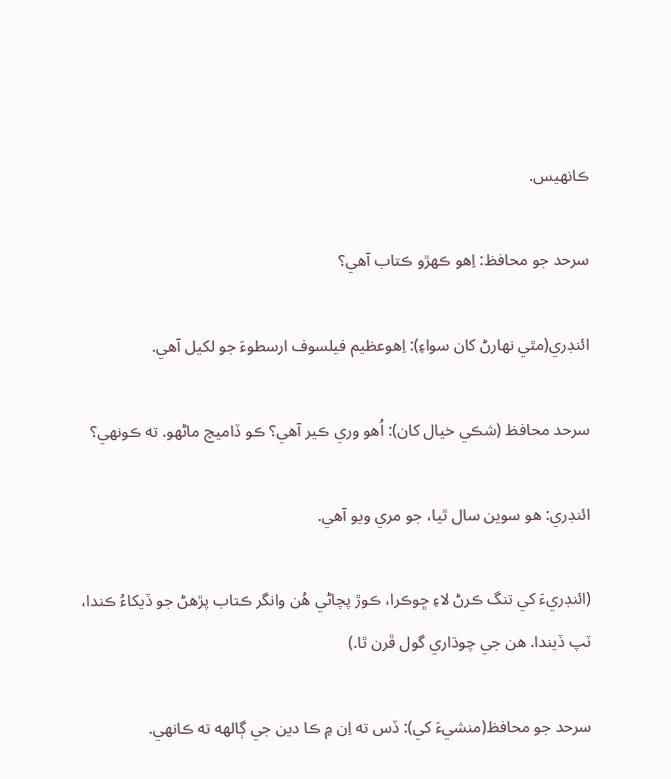ڪانهيس.

سرحد جو محافظ: اِهو ڪهڙو ڪتاب آهي؟

ائنڊري(مٿي نهارڻ کان سواءِ): اِهوعظيم فيلسوف ارسطوءَ جو لکيل آهي.

سرحد محافظ (شڪي خيال کان): اُهو وري ڪير آهي؟ ڪو ڏاميچ ماڻهو. ته ڪونهي؟

ائنڊري: هو سوين سال ٿيا، جو مري ويو آهي.

(ائنڊريءَ کي تنگ ڪرڻ لاءِ ڇوڪرا، ڪوڙ پچاڻي هُن وانگر ڪتاب پڙهڻ جو ڏيکاءُ ڪندا، ٽپ ڏيندا. هن جي چوڌاري گول ڦرن ٿا.)

سرحد جو محافظ(منشيءَ کي): ڏس ته اِن ۾ ڪا دين جي ڳالهه ته ڪانهي.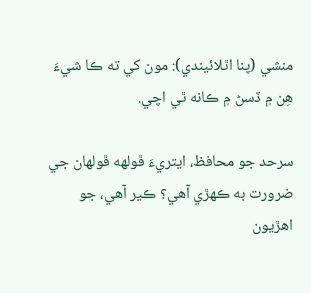منشي (پنا اٿلائيندي): مون کي ته ڪا شيءَ هِن ۾ ڏسڻ ۾ ڪانه ٿي اچي.

سرحد جو محافظ، ايتريءَ ڦولهه ڦولهان جي ضرورت به ڪهڙي آهي؟ ڪير آهي، جو اهڙيون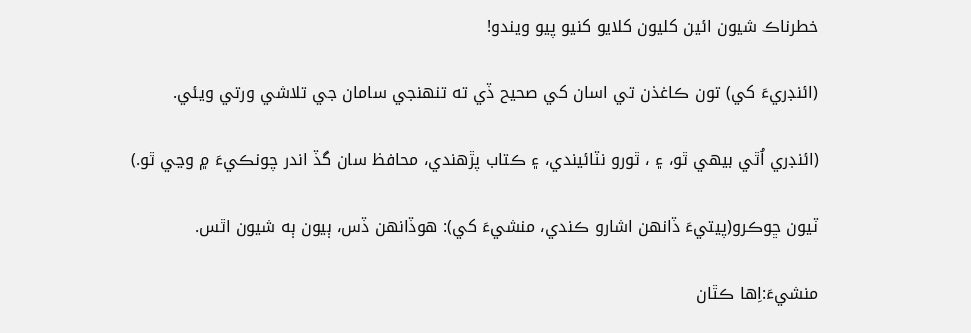خطرناڪ شيون ائين کليون کلايو کنيو پيو ويندو!

(ائنڊريءَ کي) تون ڪاغذن تي اسان کي صحيح ڏي ته تنهنجي سامان جي تلاشي ورتي ويئي.

(ائنڊري اُٿي بيهي ٿو، ۽ ، ٿورو نٽائيندي، ۽ ڪتاب پڙهندي، محافظ سان گڏ اندر چونڪيءَ ۾ وڃي ٿو.)

ٽيون ڇوڪرو(پيتيءَ ڏانهن اشارو ڪندي، منشيءَ کي): هوڏانهن ڏس، ٻيون ٻه شيون اٿس.

منشيءَ:اِها ڪٿان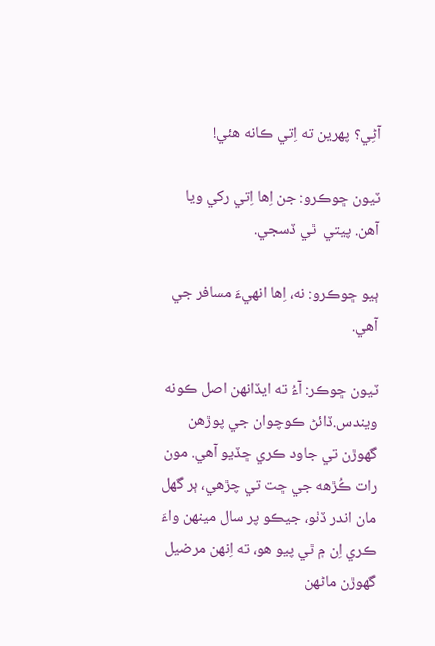آڻِي؟ پهرين ته اِتي ڪانه هئي!

ٽيون ڇوڪرو: جن اِها اِتي رکي ويا آهن. پيتي  ٿي ڏسجي.

ٻيو ڇوڪرو: نه، اِها انهيءَ مسافر جي آهي.

ٽيون ڇوڪر: آءُ ته ايڏانهن اصل ڪونه ويندس.ڏائڻ ڪوچوان جي پوڙهن گهوڙن تي جاود ڪري ڇڏيو آهي. مون رات ڪُڙهه جي ڇت تي چڙهي، ٻر گهل مان اندر ڏٺو، جيڪو پر سال مينهن واءَ ڪري اِن ۾ ٿي پيو هو، ته اِنهن مرضيل گهوڙن ماڻهن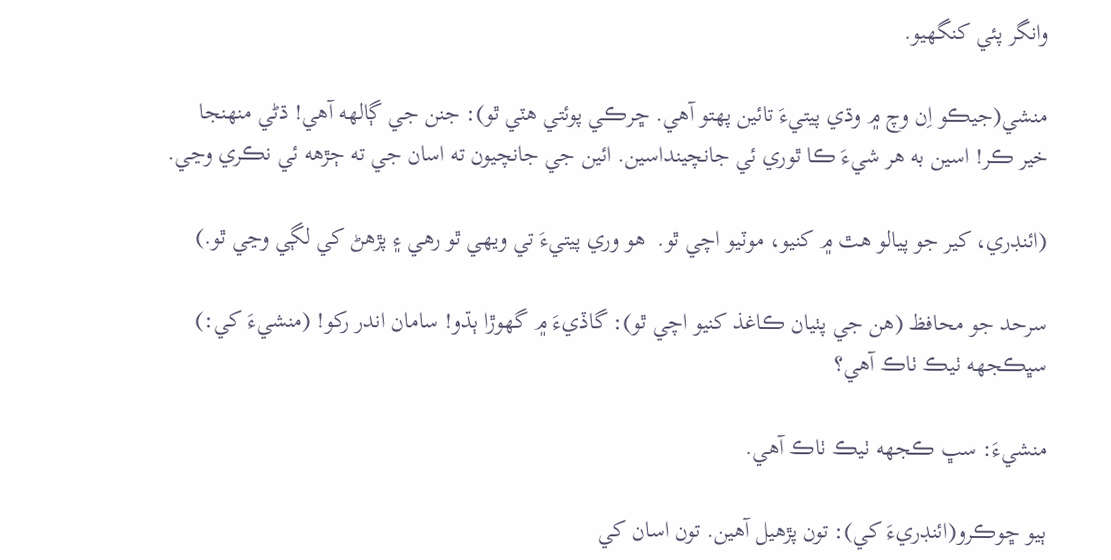وانگر پئي کنگهيو.

منشي(جيڪو اِن وچ ۾ وڌي پيتيءَ تائين پهتو آهي. ڇرڪي پوئتي هٽي ٿو): جنن جي ڳالهه آهي! ڌڻي منهنجا خير ڪر! اسين به هر شيءَ ڪا ٿوري ئي جانچينداسين. ائين جي جانچيون ته اسان جي ته ڄڙهه ئي نڪري وڃي.

(ائنڊري، کير جو پيالو هٿ ۾ کنيو، موٽيو اچي ٿو.  هو وري پيتيءَ تي ويهي ٿو رهي ۽ پڙهڻ کي لڳي وڃي ٿو.)

سرحد جو محافظ (هن جي پٺيان ڪاغذ کنيو اچي ٿو): گاڏيءَ ۾ گهوڙا ٻڌو! سامان اندر رکو! (منشيءَ کي:) سڀڪجهه ٺيڪ ٺاڪ آهي؟

منشيءَ: سڀ ڪجهه ٺيڪ ٺاڪ آهي.

ٻيو ڇوڪرو(ائنڊريءَ کي): تون پڙهيل آهين. تون اسان کي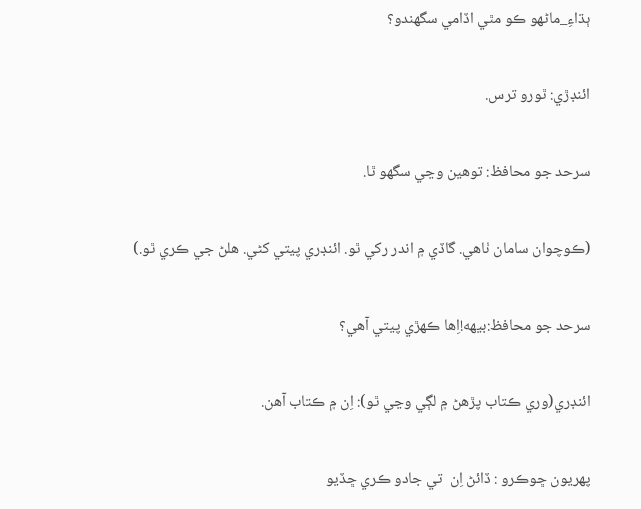ٻڌاءِ_ماڻهو ڪو مٿي اڏامي سگهندو؟

ائنڊڙي: ٿورو ترس.

سرحد جو محافظ: توهين وڃي سگهو ٿا.

(ڪوچوان سامان ٺاهي. گاڏي ۾ اندر رکي ٿو. ائنڊري پيتي کڻي. هلڻ جي ڪري ٿو.)

سرحد جو محافظ:بيهه!اِها ڪهڙي پيتي آهي؟

ائنڊري(وري ڪتاب پڙهڻ ۾ لڳي وڃي ٿو): اِن ۾ ڪتاب آهن.

پهريون ڇوڪرو : ڏائڻ اِن  تي جادو ڪري ڇڏيو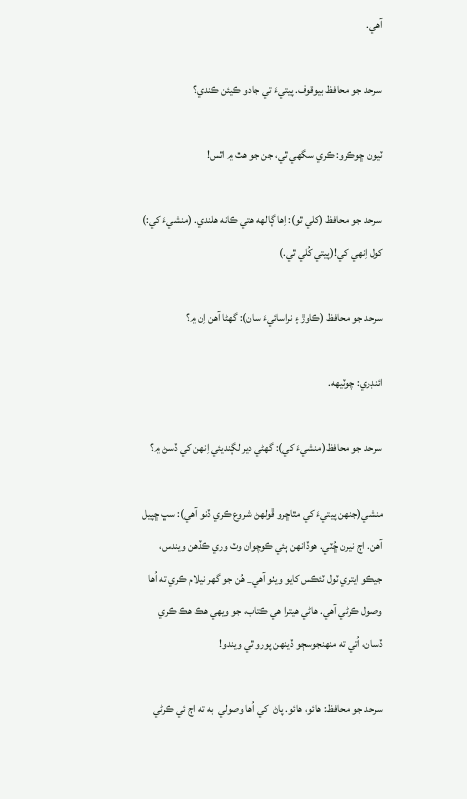آهي.

سرحد جو محافظ بيوقوف. پيتيءَ تي جادو ڪيئن ڪندي؟

ٽيون ڇوڪرو: ڪري سگهي ٿي، جن جو هٿ ۾ اٿس!

سرحد جو محافظ (کلي ٿو): اِها ڳالهه هتي ڪانه هلندي. (منشيءَ کي:) کول اِنهي کي!(پيتي کُلي ٿي.)

سرحد جو محافظ (ڪاوڙ ۽ نراسائيءَ سان): گهڻا آهن اِن ۾؟

ائنڊري: چوٽيهه.

سرحد جو محافظ(منشيءَ کي): گهڻي دير لڳنديئي اِنهن کي ڏسڻ ۾؟

منشي(جنهن پيتيءَ کي مٿاڇرو ڦولهڻ شروع ڪري ڏنو آهي): سڀ ڇپيل آهن. اڄ نيرن ڇُٽي. هوڏانهن ٻئي ڪوچوان وٽ وري ڪڏهن ويندس، جيڪو ايتري ٽول ٽئڪس کايو ويٺو آهي_ هُن جو گهر نيلام ڪري ته اُها وصول ڪرڻي آهي. هاڻي هيترا هي ڪتاب، جو ويهي هڪ هڪ ڪري ڏسان، اُتي ته منهنجوسڄو ڏينهن پورو ٿي ويندو!

سرحد جو محافظ: هائو، هائو. پاڻ  کي اُها وصولي  به ته اڄ ئي ڪرڻي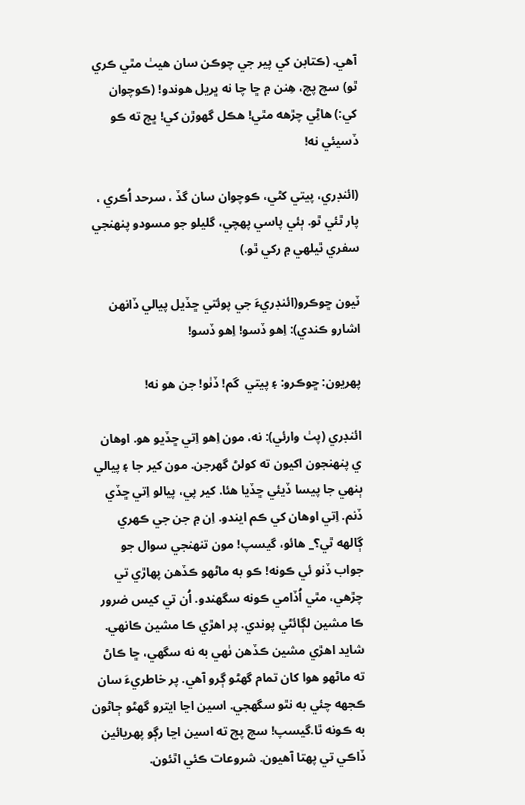آهي. (ڪتابن کي پير جي چوڪن سان هيٺ مٿي ڪري ٿو) سچ پچ، هِنن ۾ ڇا چا نه ڀريل هوندو! (ڪوچوان کي:) هاڻِي چڙهه مٿي! هڪل گهوڙن کي! ڀڄ ته ڪو ڏسيئي نه!

(ائنڊري، پيتي کڻي، ڪوچوان سان گڏ ، سرحد اُڪري ، پار ٿئي ٿو. ٻئي پاسي پهچي، گليلو جو مسودو پنهنجي سفري ٿيلهي ۾ رکي ٿو.)

ٽيون ڇوڪرو(ائنڊريءَ جي پوئتي ڇڏيل پيالي ڏانهن اشارو ڪندي): اِهو ڏسو! اِهو ڏسو!

پهريون: ڇوڪرو: ۽ پيتي  گم! ڏٺو! جن هو نه!

ائنڊري (پٺ وارئي): نه، مون اِهو اِتي ڇڏيو هو. اوهان ي پنهنجون اکيون ته کولڻ گهرجن. مون کير جا ۽ پيالي ٻنهي جا پيسا ڏيئي ڇڏيا هئا. کير پي، پيالو اِتي ڇڏي ڏنم. اِتي اوهان کي ڪم ايندو. اِن ۾ جن جي ڪهري ڳالهه ٿي؟_ هائو، گيسپ! مون تنهنجي سوال جو جواب ڏنو ئي ڪونه! ڪو به ماڻهو ڪڏهن پهاڙي تي چڙهي، مٿي اُڏامي ڪونه سگهندو. اُن تي کيس ضرور ڪا مشين لڳائڻي پوندي. پر اهڙي ڪا مشين ڪانهي. شايد اهڙي مشين ڪڏهن ٺهي به نه سگهي، ڇا ڪاڻ ته ماڻهو هوا کان تمام گهڻو ڳرو آهي. پر خاطريءَ سان ڪجهه چئي به نٿو سگهجي. اسين اڃا ايترو گهڻو ڄاڻون به ڪونه ٿا.گيسپ! سچ پچ ته اسين اڃا رڳو پهريائين ڏاڪي تي پهتا آهيون. شروعات ڪئي اٿئون.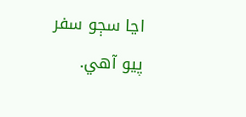اڃا سڄو سفر پيو آهي.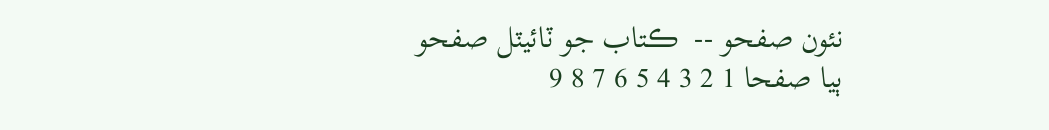نئون صفحو --  ڪتاب جو ٽائيٽل صفحو
ٻيا صفحا 1 2 3 4 5 6 7 8 9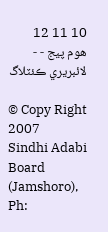10 11 12
هوم پيج - - لائبريري ڪئٽلاگ

© Copy Right 2007
Sindhi Adabi Board (Jamshoro),
Ph: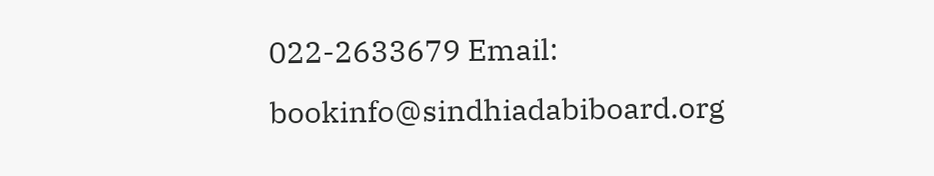022-2633679 Email: bookinfo@sindhiadabiboard.org